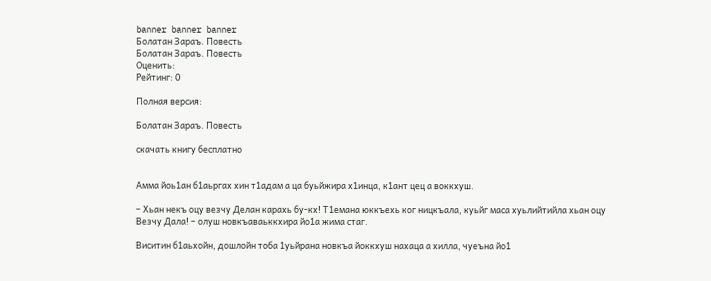banner banner banner
Болатан Зараъ. Повесть
Болатан Зараъ. Повесть
Оценить:
Рейтинг: 0

Полная версия:

Болатан Зараъ. Повесть

скачать книгу бесплатно


Амма йоь1ан б1аьргах хин т1адам а ца буьйжира х1инца, к1ант цец а воккхуш.

– Хьан некъ оцу везчу Делан карахь бу-кх! Т1емана юккъехь ког ницкъала, куьйг маса хуьлийтийла хьан оцу Везчу Дала! – олуш новкъаваьккхира йо1а жима стаг.

Виситин б1аьхойн, дошлойн тоба 1уьйрана новкъа йоккхуш нахаца а хилла, чуеъна йо1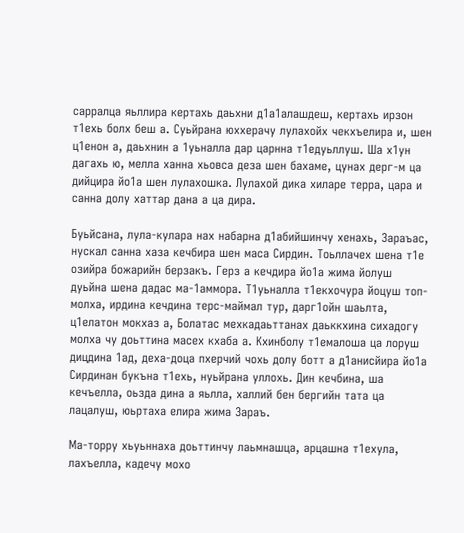сарралца яьллира кертахь даьхни д1а1алашдеш, кертахь ирзон т1ехь болх беш а. Суьйрана юххерачу лулахойх чекхъелира и, шен ц1енон а, даьхнин а 1уьналла дар царнна т1едуьллуш. Ша х1ун дагахь ю, мелла ханна хьовса деза шен бахаме, цунах дерг-м ца дийцира йо1а шен лулахошка. Лулахой дика хиларе терра, цара и санна долу хаттар дана а ца дира.

Буьйсана, лула-кулара нах набарна д1абийшинчу хенахь, Зараъас, нускал санна хаза кечбира шен маса Сирдин. Тоьллачех шена т1е озийра божарийн берзакъ. Герз а кечдира йо1а жима йолуш дуьйна шена дадас ма-1аммора. Т1уьналла т1екхочура йоцуш топ-молха, ирдина кечдина терс-маймал тур, дарг1ойн шаьлта, ц1елатон мокхаз а, Болатас мехкадаьттанах даьккхина сихадогу молха чу доьттина масех кхаба а. Кхинболу т1емалоша ца лоруш дицдина 1ад, деха-доца пхерчий чохь долу ботт а д1анисйира йо1а Сирдинан букъна т1ехь, нуьйрана уллохь. Дин кечбина, ша кечъелла, оьзда дина а яьлла, халлий бен бергийн тата ца лацалуш, юьртаха елира жима Зараъ.

Ма-торру хьуьннаха доьттинчу лаьмнашца, арцашна т1ехула, лахъелла, кадечу мохо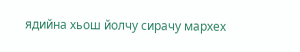ядийна хьош йолчу сирачу мархех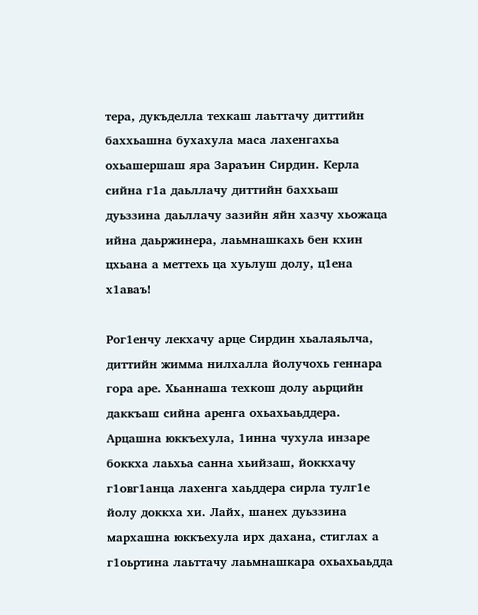тера, дукъделла техкаш лаьттачу диттийн баххьашна бухахула маса лахенгахьа охьашершаш яра Зараъин Сирдин. Керла сийна г1а даьллачу диттийн баххьаш дуьззина даьллачу зазийн яйн хазчу хьожаца ийна даьржинера, лаьмнашкахь бен кхин цхьана а меттехь ца хуьлуш долу, ц1ена х1аваъ!

Рог1енчу лекхачу арце Сирдин хьалаяьлча, диттийн жимма нилхалла йолучохь геннара гора аре. Хьаннаша техкош долу аьрцийн даккъаш сийна аренга охьахьаьддера. Арцашна юккъехула, 1инна чухула инзаре боккха лаьхьа санна хьийзаш, йоккхачу г1овг1анца лахенга хаьддера сирла тулг1е йолу доккха хи. Лайх, шанех дуьззина мархашна юккъехула ирх дахана, стиглах а г1оьртина лаьттачу лаьмнашкара охьахьаьдда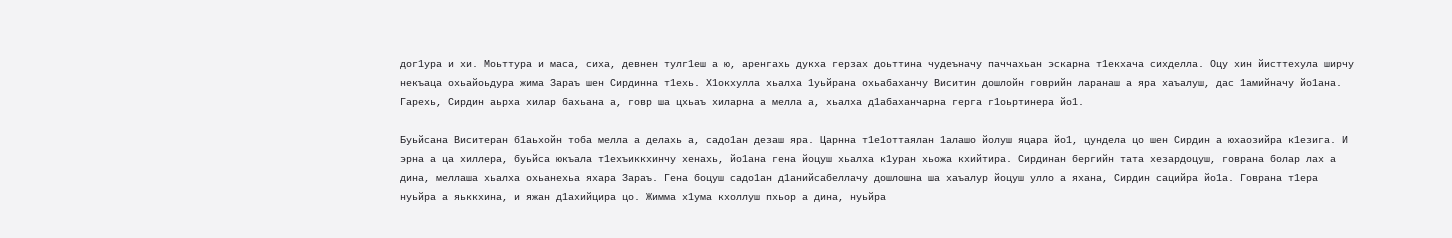дог1ура и хи. Моьттура и маса, сиха, девнен тулг1еш а ю, аренгахь дукха герзах доьттина чудеъначу паччахьан эскарна т1екхача сихделла. Оцу хин йисттехула ширчу некъаца охьайоьдура жима Зараъ шен Сирдинна т1ехь. Х1окхулла хьалха 1уьйрана охьабаханчу Виситин дошлойн говрийн ларанаш а яра хаъалуш, дас 1амийначу йо1ана. Гарехь, Сирдин аьрха хилар бахьана а, говр ша цхьаъ хиларна а мелла а, хьалха д1абаханчарна герга г1оьртинера йо1.

Буьйсана Виситеран б1аьхойн тоба мелла а делахь а, садо1ан дезаш яра. Царнна т1е1оттаялан 1алашо йолуш яцара йо1, цундела цо шен Сирдин а юхаозийра к1езига. И эрна а ца хиллера, буьйса юкъала т1ехъиккхинчу хенахь, йо1ана гена йоцуш хьалха к1уран хьожа кхийтира. Сирдинан бергийн тата хезардоцуш, говрана болар лах а дина, меллаша хьалха охьанехьа яхара Зараъ. Гена боцуш садо1ан д1анийсабеллачу дошлошна ша хаъалур йоцуш улло а яхана, Сирдин сацийра йо1а. Говрана т1ера нуьйра а яьккхина, и яжан д1ахийцира цо. Жимма х1ума кхоллуш пхьор а дина, нуьйра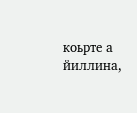коьрте а йиллина,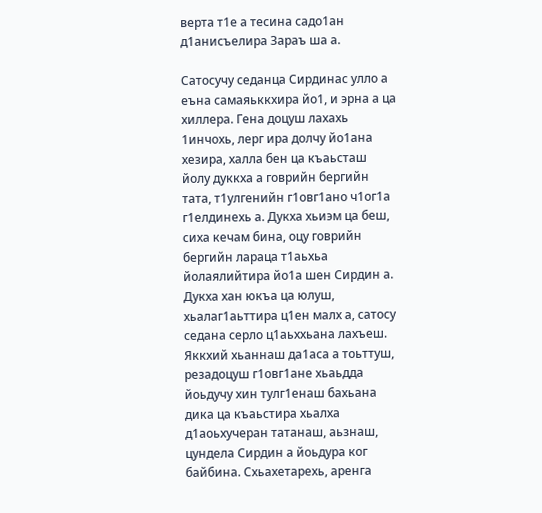верта т1е а тесина садо1ан д1анисъелира Зараъ ша а.

Сатосучу седанца Сирдинас улло а еъна самаяьккхира йо1, и эрна а ца хиллера. Гена доцуш лахахь 1инчохь, лерг ира долчу йо1ана хезира, халла бен ца къаьсташ йолу дуккха а говрийн бергийн тата, т1улгенийн г1овг1ано ч1ог1а г1елдинехь а. Дукха хьиэм ца беш, сиха кечам бина, оцу говрийн бергийн лараца т1аьхьа йолаялийтира йо1а шен Сирдин а. Дукха хан юкъа ца юлуш, хьалаг1аьттира ц1ен малх а, сатосу седана серло ц1аьххьана лахъеш. Яккхий хьаннаш да1аса а тоьттуш, резадоцуш г1овг1ане хьаьдда йоьдучу хин тулг1енаш бахьана дика ца къаьстира хьалха д1аоьхучеран татанаш, аьзнаш, цундела Сирдин а йоьдура ког байбина. Схьахетарехь, аренга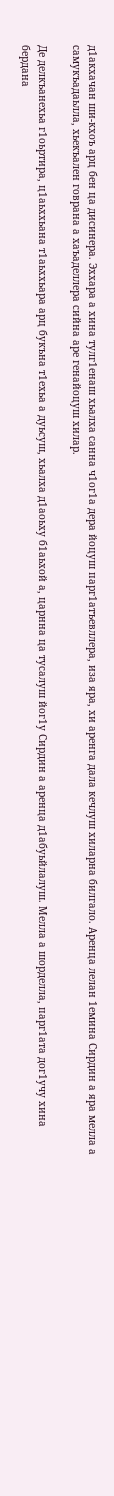д1акхачан ши-кхоъ арц бен ца дисинера. Эххара а хина тулг1енаш хьалха санна ч1ог1а дера йоцуш парг1атъевллера, иза яра, хи аренга дала кечлуш хиларна билгало. Аренца лелан 1емина Сирдин а яра мелла а самукъадаьлла, хьекъален говрана а хаъаделлера сийна аре генайоцуш хилар.

Де делкъанехьа г1оьртира, ц1аьххьана т1аьххьара арц букъна т1ехьа а дуьсуш, хьалха д1аоьху б1аьхой а, царнна ца тусалуш йог1у Сирдин а аренца д1абуьйлалуш. Мелла а шорделла, парг1ата дог1учу хина бердана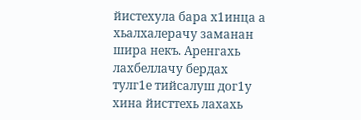йистехула бара х1инца а хьалхалерачу заманан шира некъ. Аренгахь лахбеллачу бердах тулг1е тийсалуш дог1у хина йисттехь лахахь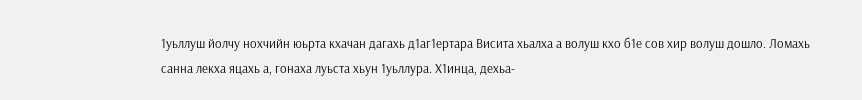1уьллуш йолчу нохчийн юьрта кхачан дагахь д1аг1ертара Висита хьалха а волуш кхо б1е сов хир волуш дошло. Ломахь санна лекха яцахь а, гонаха луьста хьун 1уьллура. Х1инца, дехьа-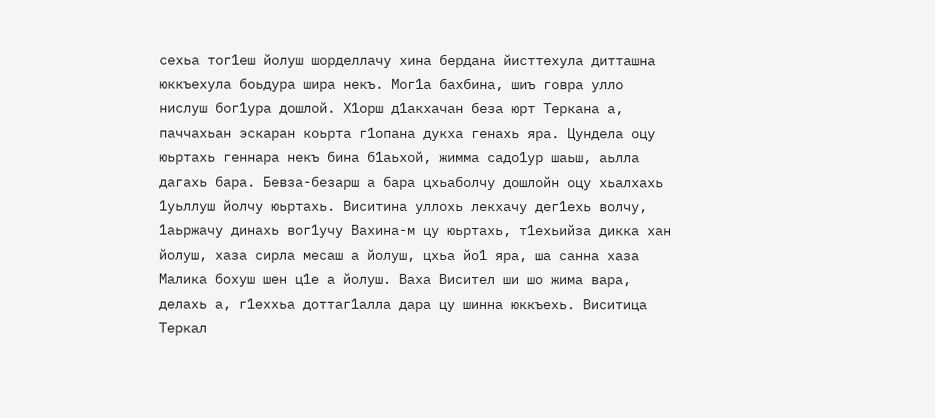сехьа тог1еш йолуш шорделлачу хина бердана йисттехула дитташна юккъехула боьдура шира некъ. Мог1а бахбина, шиъ говра улло нислуш бог1ура дошлой. Х1орш д1акхачан беза юрт Теркана а, паччахьан эскаран коьрта г1опана дукха генахь яра. Цундела оцу юьртахь геннара некъ бина б1аьхой, жимма садо1ур шаьш, аьлла дагахь бара. Бевза-безарш а бара цхьаболчу дошлойн оцу хьалхахь 1уьллуш йолчу юьртахь. Виситина уллохь лекхачу дег1ехь волчу, 1аьржачу динахь вог1учу Вахина-м цу юьртахь, т1ехьийза дикка хан йолуш, хаза сирла месаш а йолуш, цхьа йо1 яра, ша санна хаза Малика бохуш шен ц1е а йолуш. Ваха Висител ши шо жима вара, делахь а, г1еххьа доттаг1алла дара цу шинна юккъехь. Виситица Теркал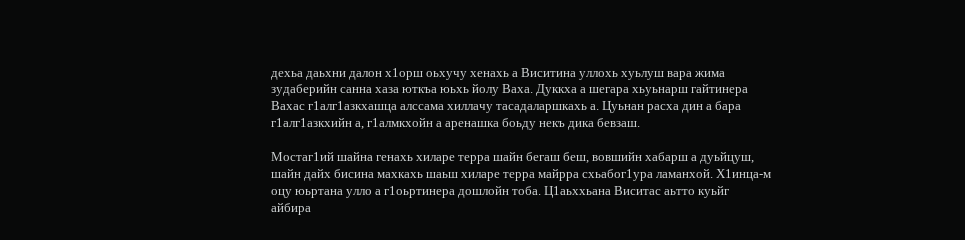дехьа даьхни далон х1орш оьхучу хенахь а Виситина уллохь хуьлуш вара жима зудаберийн санна хаза юткъа юьхь йолу Ваха. Дуккха а шегара хьуьнарш гайтинера Вахас г1алг1азкхашца алссама хиллачу тасадаларшкахь а. Цуьнан расха дин а бара г1алг1азкхийн а, г1алмкхойн а аренашка боьду некъ дика бевзаш.

Мостаг1ий шайна генахь хиларе терра шайн бегаш беш, вовшийн хабарш а дуьйцуш, шайн дайх бисина махкахь шаьш хиларе терра майрра схьабог1ура ламанхой. Х1инца-м оцу юьртана улло а г1оьртинера дошлойн тоба. Ц1аьххьана Виситас аьтто куьйг айбира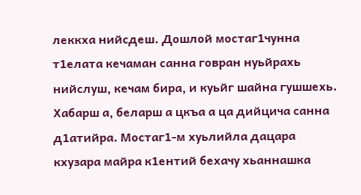леккха нийсдеш. Дошлой мостаг1чунна т1елата кечаман санна говран нуьйрахь нийслуш, кечам бира, и куьйг шайна гушшехь. Хабарш а, беларш а цкъа а ца дийцича санна д1атийра. Мостаг1-м хуьлийла дацара кхузара майра к1ентий бехачу хьаннашка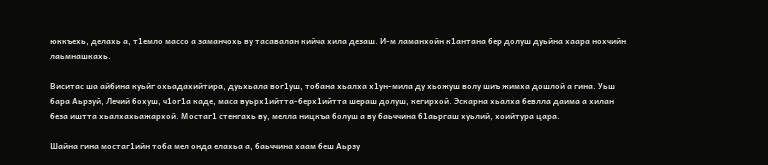юккъехь, делахь а, т1емло массо а заманчохь ву тасавалан кийча хила дезаш. И-м ламанхойн к1антана бер долуш дуьйна хаара нохчийн лаьмнашкахь.

Виситас ша айбина куьйг охьадахийтира, дуьхьала вог1уш, тобана хьалха х1ун-мила ду хьожуш волу шиъ жимха дошлой а гина. Уьш бара Аьрзуй, Лечий бохуш, ч1ог1а каде, маса вуьрх1ийтта-берх1ийтта шераш долуш, кегирхой. Эскарна хьалха бевлла даима а хилан беза иштта хьалхахьажархой. Мостаг1 стенгахь ву, мелла ницкъа болуш а ву баьччина б1аьргаш хуьлий, хоийтура цара.

Шайна гина мостаг1ийн тоба мел онда елахьа а, баьччина хаам беш Аьрзу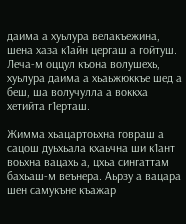даима а хуьлура велакъежина, шена хаза к1айн цергаш а гойтуш. Леча-м оццул къона волушехь, хуьлура даима а хьаьжюккъе шед а беш, ша волучулла а воккха хетийта г1ерташ.

Жимма хьацартоьхна говраш а сацош дуьхьала кхаьчна ши к1ант воьхна вацахь а, цхьа сингаттам бахьаш-м веънера. Аьрзу а вацара шен самукъне къажар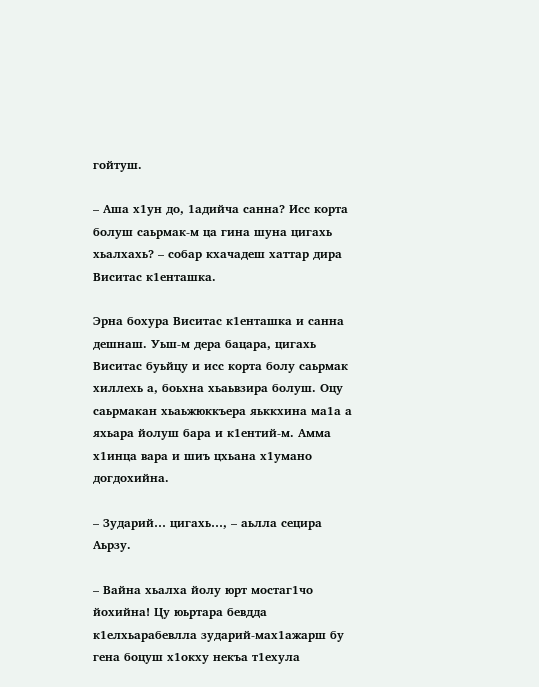гойтуш.

– Аша х1ун до, 1адийча санна? Исс корта болуш саьрмак-м ца гина шуна цигахь хьалхахь? – собар кхачадеш хаттар дира Виситас к1енташка.

Эрна бохура Виситас к1енташка и санна дешнаш. Уьш-м дера бацара, цигахь Виситас буьйцу и исс корта болу саьрмак хиллехь а, боьхна хьаьвзира болуш. Оцу саьрмакан хьаьжюккъера яьккхина ма1а а яхьара йолуш бара и к1ентий-м. Амма х1инца вара и шиъ цхьана х1умано догдохийна.

– Зударий… цигахь…, – аьлла сецира Аьрзу.

– Вайна хьалха йолу юрт мостаг1чо йохийна! Цу юьртара бевдда к1елхьарабевлла зударий-мах1ажарш бу гена боцуш х1окху некъа т1ехула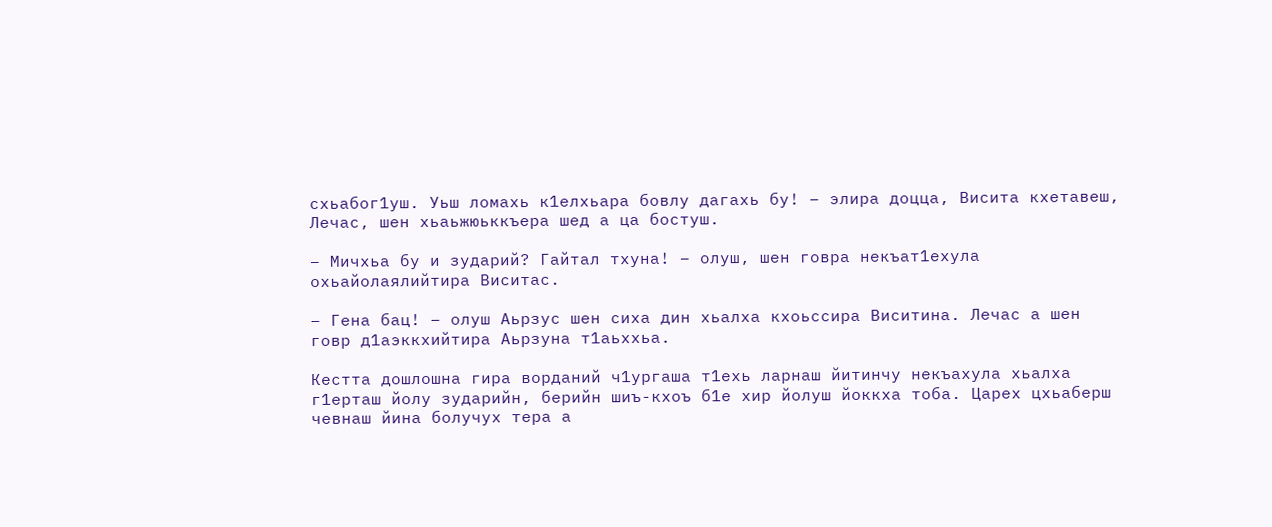схьабог1уш. Уьш ломахь к1елхьара бовлу дагахь бу! – элира доцца, Висита кхетавеш, Лечас, шен хьаьжюьккъера шед а ца бостуш.

– Мичхьа бу и зударий? Гайтал тхуна! – олуш, шен говра некъат1ехула охьайолаялийтира Виситас.

– Гена бац! – олуш Аьрзус шен сиха дин хьалха кхоьссира Виситина. Лечас а шен говр д1аэккхийтира Аьрзуна т1аьххьа.

Кестта дошлошна гира ворданий ч1ургаша т1ехь ларнаш йитинчу некъахула хьалха г1ерташ йолу зударийн, берийн шиъ-кхоъ б1е хир йолуш йоккха тоба. Царех цхьаберш чевнаш йина болучух тера а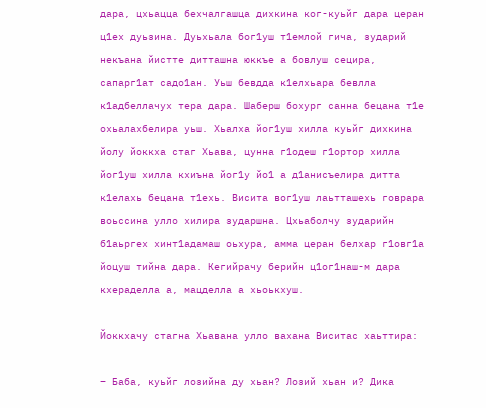дара, цхьацца бехчалгашца дихкина ког-куьйг дара церан ц1ех дуьзина. Дуьхьала бог1уш т1емлой гича, зударий некъана йистте дитташна юккъе а бовлуш сецира, сапарг1ат садо1ан. Уьш бевдда к1елхьара бевлла к1адбеллачух тера дара. Шаберш бохург санна бецана т1е охьалахбелира уьш. Хьалха йог1уш хилла куьйг дихкина йолу йоккха стаг Хьава, цунна г1одеш г1ортор хилла йог1уш хилла кхиъна йог1у йо1 а д1анисъелира дитта к1елахь бецана т1ехь. Висита вог1уш лаьтташехь говрара воьссина улло хилира зударшна. Цхьаболчу зударийн б1аьргех хинт1адамаш оьхура, амма церан белхар г1овг1а йоцуш тийна дара. Кегийрачу берийн ц1ог1наш-м дара кхераделла а, мацделла а хьоькхуш.

Йоккхачу стагна Хьавана улло вахана Виситас хаьттира:

– Баба, куьйг лозийна ду хьан? Лозий хьан и? Дика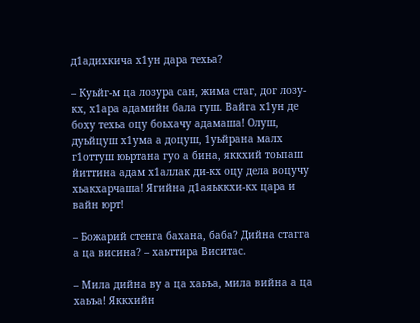д1адихкича х1ун дара техьа?

– Куьйг-м ца лозура сан, жима стаг, дог лозу-кх, х1ара адамийн бала гуш. Вайга х1ун де боху техьа оцу боьхачу адамаша! Олуш, дуьйцуш х1ума а доцуш, 1уьйрана малх г1оттуш юьртана гуо а бина, яккхий тоьпаш йиттина адам х1аллак ди-кх оцу дела воцучу хьакхарчаша! Ягийна д1аяьккхи-кх цара и вайн юрт!

– Божарий стенга бахана, баба? Дийна стагга а ца висина? – хаьттира Виситас.

– Мила дийна ву а ца хаьъа, мила вийна а ца хаьъа! Яккхийн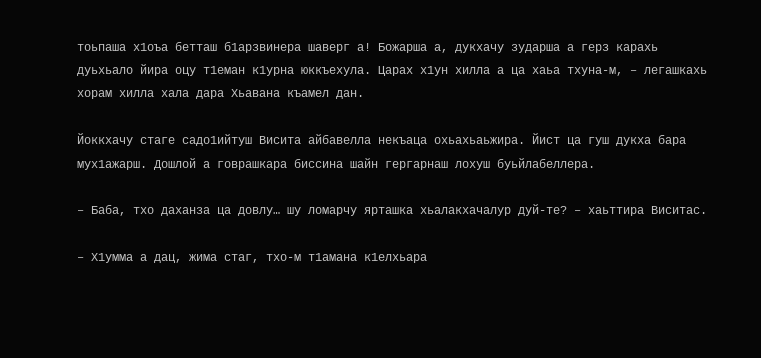тоьпаша х1оъа бетташ б1арзвинера шаверг а! Божарша а, дукхачу зударша а герз карахь дуьхьало йира оцу т1еман к1урна юккъехула. Царах х1ун хилла а ца хаьа тхуна-м, – легашкахь хорам хилла хала дара Хьавана къамел дан.

Йоккхачу стаге садо1ийтуш Висита айбавелла некъаца охьахьаьжира. Йист ца гуш дукха бара мух1ажарш. Дошлой а говрашкара биссина шайн гергарнаш лохуш буьйлабеллера.

– Баба, тхо даханза ца довлу… шу ломарчу ярташка хьалакхачалур дуй-те? – хаьттира Виситас.

– Х1умма а дац, жима стаг, тхо-м т1амана к1елхьара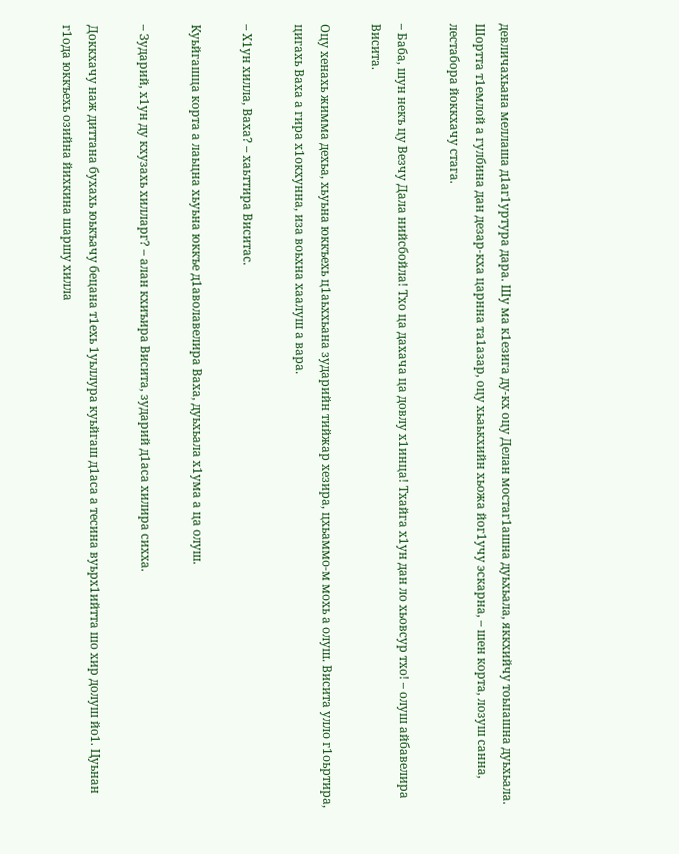девличахьана меллаша д1аг1уртура дара. Шу ма к1езига ду-кх оцу Делан мостаг1ашна дуьхьала, яккхийчу тоьпашна дуьхьала. Шортта т1емлой а гулбина дан дезар-кха царнна та1азар, оцу хьаькхийн хьожа йог1учу эскарна, – шен корта, лозуш санна, лестабора йоккхачу стага.

– Баба, шун некъ цу Везчу Дала нийсбойла! Тхо ца дахача ца довлу х1инца! Тхайга х1ун дан ло хьовсур тхо! – олуш айбавелира Висита.

Оцу хенахь жимма дехьа, хьуьна юккъехь ц1аьххьана зударийн тийжар хезира, цхьаммо-м мохь а олуш. Висита улло г1оьртира, цигахь Ваха а гира х1окхунна, иза воьхна хаалуш а вара.

– Х1ун хилла, Ваха? – хаьттира Виситас.

Куьйгашца корта а лаьцна хьуьна юккъе д1аволавелира Ваха, дуьхьала х1ума а ца олуш.

– Зударий, х1ун ду кхузахь хилларг? – алан кхиъира Висита, зударий д1аса хилира сихха.

Доккхачу наж диттана бухахь юькъачу бецана т1ехь 1уьллура куьйгаш д1аса а тесина вуьрх1ийтта шо хир долуш йо1. Цуьнан г1ода юккъехь озийна йихкина шаршу хилла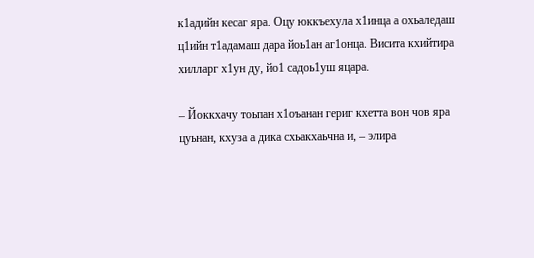к1адийн кесаг яра. Оцу юккъехула х1инца а охьаледаш ц1ийн т1адамаш дара йоь1ан аг1онца. Висита кхийтира хилларг х1ун ду, йо1 садоь1уш яцара.

– Йоккхачу тоьпан х1оъанан гериг кхетта вон чов яра цуьнан, кхуза а дика схьакхаьчна и, – элира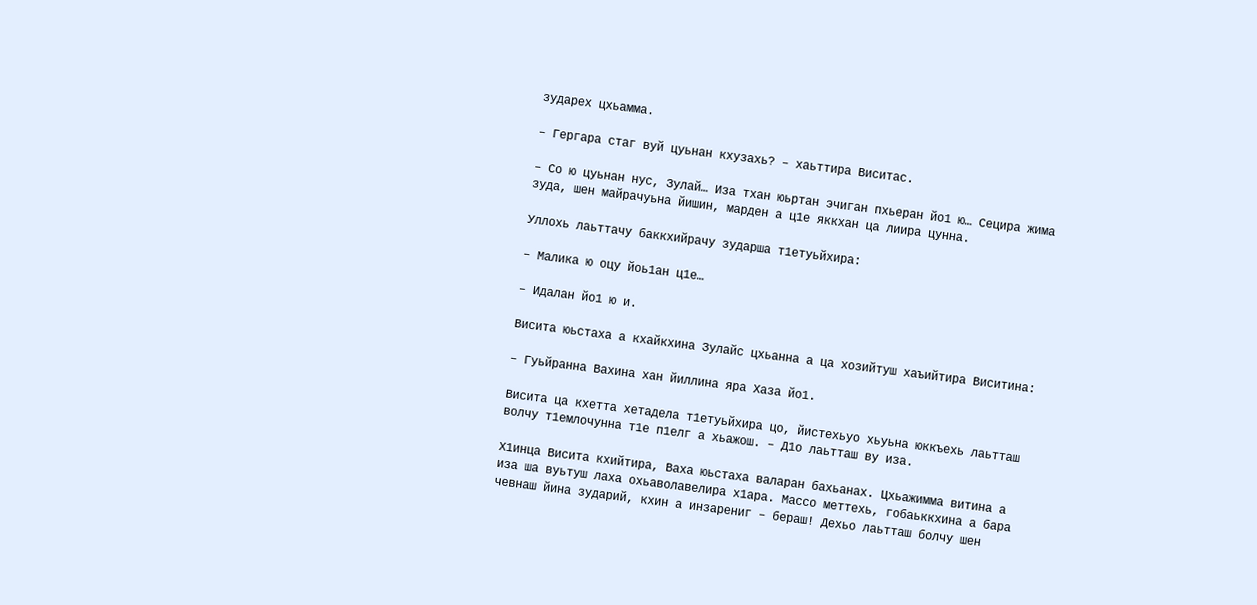зударех цхьамма.

– Гергара стаг вуй цуьнан кхузахь? – хаьттира Виситас.

– Со ю цуьнан нус, Зулай… Иза тхан юьртан эчиган пхьеран йо1 ю… Сецира жима зуда, шен майрачуьна йишин, марден а ц1е яккхан ца лиира цунна.

Уллохь лаьттачу баккхийрачу зударша т1етуьйхира:

– Малика ю оцу йоь1ан ц1е…

– Идалан йо1 ю и.

Висита юьстаха а кхайкхина Зулайс цхьанна а ца хозийтуш хаъийтира Виситина:

– Гуьйранна Вахина хан йиллина яра Хаза йо1.

Висита ца кхетта хетадела т1етуьйхира цо, йистехьуо хьуьна юккъехь лаьтташ волчу т1емлочунна т1е п1елг а хьажош. – Д1о лаьтташ ву иза.

Х1инца Висита кхийтира, Ваха юьстаха валаран бахьанах. Цхьажимма витина а иза ша вуьтуш лаха охьаволавелира х1ара. Массо меттехь, гобаьккхина а бара чевнаш йина зударий, кхин а инзарениг – бераш! Дехьо лаьтташ болчу шен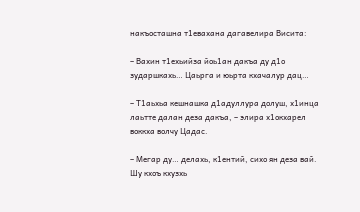накъосташна т1евахана дагавелира Висита:

– Вахин т1ехьийза йоь1ан дакъа ду д1о зударшкахь… Цаьрга и юьрта кхачалур дац…

– Т1аьхьа кешнашка д1адуллура долуш, х1инца лаьтте далан деза дакъа, – элира х1окхарел воккха волчу Цадас.

– Мегар ду… делахь, к1ентий, сихо ян деза вай. Шу кхоъ кхузхь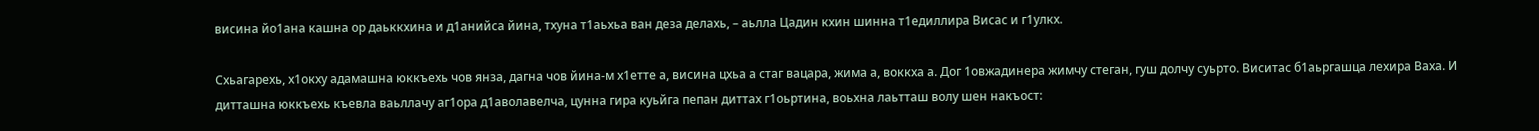висина йо1ана кашна ор даьккхина и д1анийса йина, тхуна т1аьхьа ван деза делахь, – аьлла Цадин кхин шинна т1едиллира Висас и г1улкх.

Схьагарехь, х1окху адамашна юккъехь чов янза, дагна чов йина-м х1етте а, висина цхьа а стаг вацара, жима а, воккха а. Дог 1овжадинера жимчу стеган, гуш долчу суьрто. Виситас б1аьргашца лехира Ваха. И дитташна юккъехь къевла ваьллачу аг1ора д1аволавелча, цунна гира куьйга пепан диттах г1оьртина, воьхна лаьтташ волу шен накъост: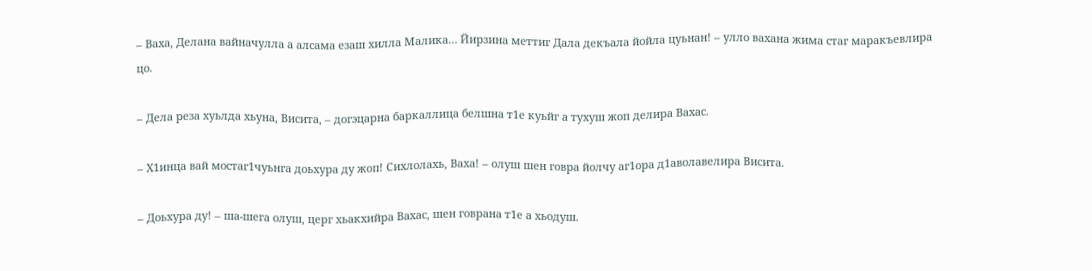– Ваха, Делана вайначулла а алсама езаш хилла Малика… Йирзина меттиг Дала декъала йойла цуьнан! – улло вахана жима стаг маракъевлира цо.

– Дела реза хуьлда хьуна, Висита, – догэцарна баркаллица белшна т1е куьйг а тухуш жоп делира Вахас.

– Х1инца вай мостаг1чуьнга доьхура ду жоп! Сихлолахь, Ваха! – олуш шен говра йолчу аг1ора д1аволавелира Висита.

– Доьхура ду! – ша-шега олуш, церг хьакхийра Вахас, шен говрана т1е а хьодуш.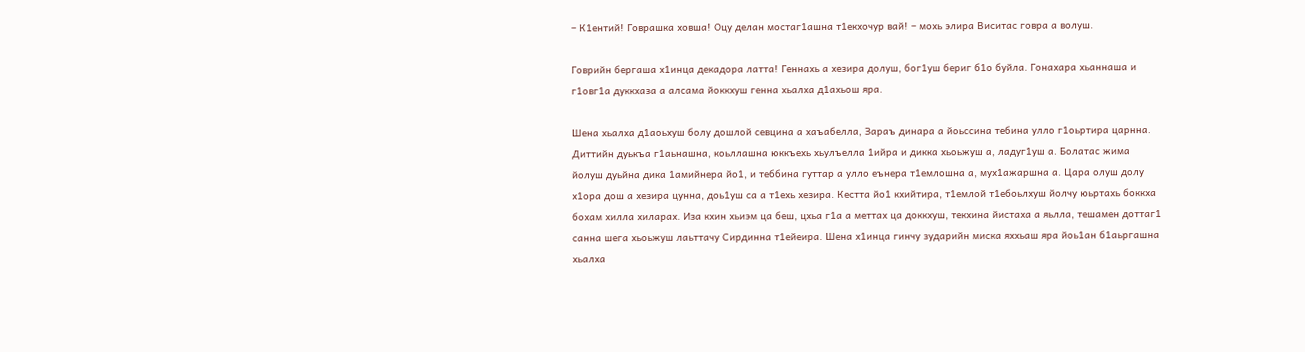– К1ентий! Говрашка ховша! Оцу делан мостаг1ашна т1екхочур вай! – мохь элира Виситас говра а волуш.

Говрийн бергаша х1инца декадора латта! Геннахь а хезира долуш, бог1уш бериг б1о буйла. Гонахара хьаннаша и г1овг1а дуккхаза а алсама йоккхуш генна хьалха д1ахьош яра.

Шена хьалха д1аоьхуш болу дошлой севцина а хаъабелла, Зараъ динара а йоьссина тебина улло г1оьртира царнна. Диттийн дуькъа г1аьнашна, коьллашна юккъехь хьулъелла 1ийра и дикка хьоьжуш а, ладуг1уш а. Болатас жима йолуш дуьйна дика 1амийнера йо1, и теббина гуттар а улло еънера т1емлошна а, мух1ажаршна а. Цара олуш долу х1ора дош а хезира цунна, доь1уш са а т1ехь хезира. Кестта йо1 кхийтира, т1емлой т1ебоьлхуш йолчу юьртахь боккха бохам хилла хиларах. Иза кхин хьиэм ца беш, цхьа г1а а меттах ца доккхуш, текхина йистаха а яьлла, тешамен доттаг1 санна шега хьоьжуш лаьттачу Сирдинна т1ейеира. Шена х1инца гинчу зударийн миска яххьаш яра йоь1ан б1аьргашна хьалха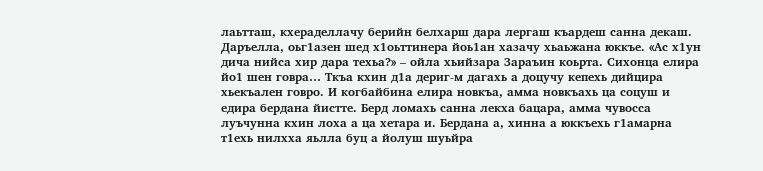лаьтташ, кхераделлачу берийн белхарш дара лергаш къардеш санна декаш. Даръелла, оьг1азен шед х1оьттинера йоь1ан хазачу хьаьжана юккъе. «Ас х1ун дича нийса хир дара техьа?» – ойла хьийзара Зараъин коьрта. Сихонца елира йо1 шен говра… Ткъа кхин д1а дериг-м дагахь а доцучу кепехь дийцира хьекъален говро. И когбайбина елира новкъа, амма новкъахь ца соцуш и едира бердана йистте. Берд ломахь санна лекха бацара, амма чувосса луъчунна кхин лоха а ца хетара и. Бердана а, хинна а юккъехь г1амарна т1ехь нилхха яьлла буц а йолуш шуьйра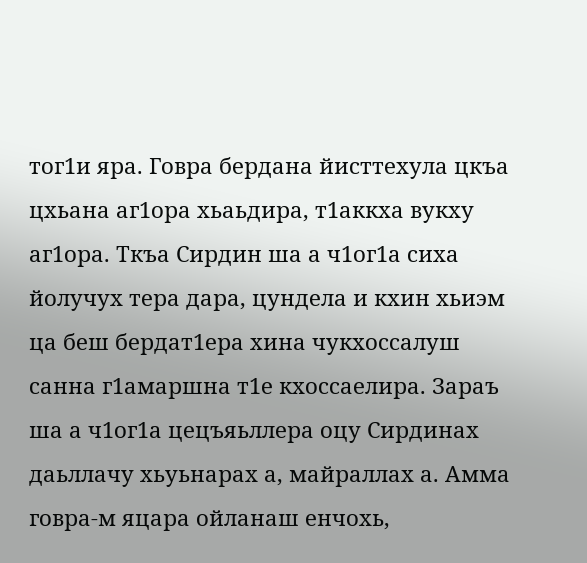тог1и яра. Говра бердана йисттехула цкъа цхьана аг1ора хьаьдира, т1аккха вукху аг1ора. Ткъа Сирдин ша а ч1ог1а сиха йолучух тера дара, цундела и кхин хьиэм ца беш бердат1ера хина чукхоссалуш санна г1амаршна т1е кхоссаелира. Зараъ ша а ч1ог1а цецъяьллера оцу Сирдинах даьллачу хьуьнарах а, майраллах а. Амма говра-м яцара ойланаш енчохь,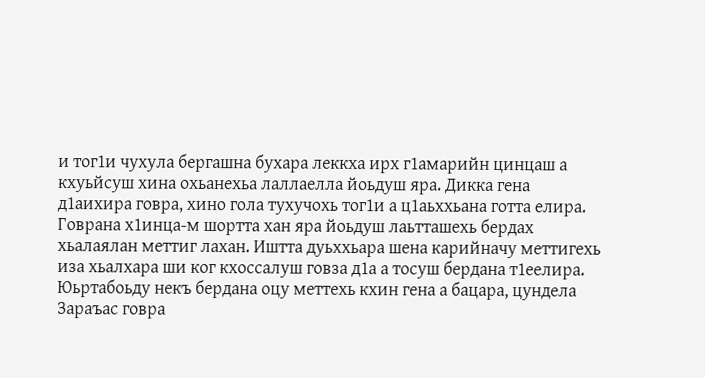и тог1и чухула бергашна бухара леккха ирх г1амарийн цинцаш а кхуьйсуш хина охьанехьа лаллаелла йоьдуш яра. Дикка гена д1аихира говра, хино гола тухучохь тог1и а ц1аьххьана готта елира. Говрана х1инца-м шортта хан яра йоьдуш лаьтташехь бердах хьалаялан меттиг лахан. Иштта дуьххьара шена карийначу меттигехь иза хьалхара ши ког кхоссалуш говза д1а а тосуш бердана т1еелира. Юьртабоьду некъ бердана оцу меттехь кхин гена а бацара, цундела Зараъас говра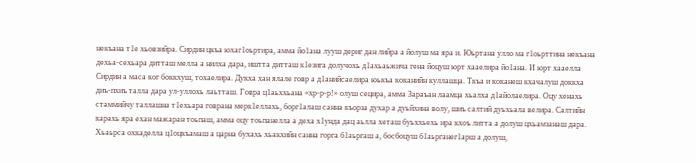некъана т1е хьовзийра. Сирдин цкъа юхаг1оьртира, амма йо1ана лууш дериг дан лийра а йолуш ма яра и. Юьртана улло ма г1оьрттина некъана дехьа-сехьара дитташ мелла а нилха дара, иштта дитташ к1езига долучохь д1ахьаьжича гена йоцуш юрт хааелира йо1ана. И юрт хааелла Сирдин а маса ког боккхуш, тохаелира. Дукха хан ялале говр а д1анийсаелира юькъа коканийн куллашца. Ткъа и коканеш кхачалуш доккха диъ-пхиъ талла дара ул-уллохь лаьтташ. Говра ц1аьххьана «хр-р-р!» олуш сецира, амма Зараъан лаамца хьалха д1айолаелира. Оцу хенахь стаммийчу таллашна т1ехьара говрана мерк1еллахь, борг1алаш санна къорза духар а дуьйхина волу, шиъ салтий дуьхьала велира. Салтийн карахь яра ехан мажаран тоьпаш, амма оцу тоьпанелла а деха х1унда дац аьлла хеташ буьххьехь ира кхоъ литта а долуш цхьамзанаш дара. Хьаьрса охкаделла ц1оцкъамаш а царна бухахь хьакхийн санна горга б1аьргаш а, босбоцуш б1аьрганег1арш а долуш,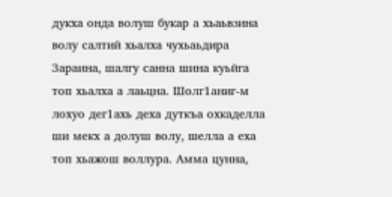дукха онда волуш букар а хьаьвзина волу салтий хьалха чухьаьдира Зараина, шалгу санна шина куьйга топ хьалха а лаьцна. Шолг1аниг-м лохуо дег1ахь деха дуткъа охкаделла ши мекх а долуш волу, шелла а еха топ хьажош воллура. Амма цунна,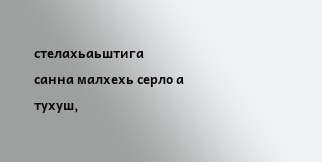стелахьаьштига санна малхехь серло а тухуш,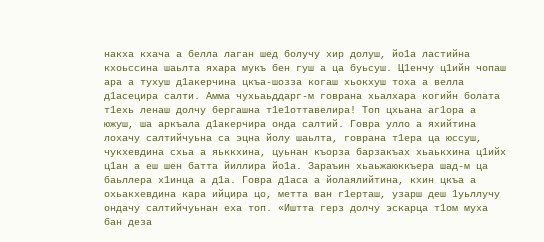накха кхача а белла лаган шед болучу хир долуш, йо1а ластийна кхоьссина шаьлта яхара мукъ бен гуш а ца буьсуш. Ц1енчу ц1ийн чопаш ара а тухуш д1акерчина цкъа-шозза когаш хьокхуш тоха а велла д1асецира салти. Амма чухьаьддарг-м говрана хьалхара когийн болата т1ехь ленаш долчу бергашна т1е1оттавелира! Топ цхьана аг1ора а южуш, ша аркъала д1акерчира онда салтий. Говра улло а яхийтина лохачу салтийчуьна са эцна йолу шаьлта, говрана т1ера ца юссуш, чукхевдина схьа а яьккхина, цуьнан къорза барзакъах хьаькхина ц1ийх ц1ан а еш шен батта йиллира йо1а. Зараъин хьаьжаюккъера шад-м ца баьллера х1инца а д1а. Говра д1аса а йолаялийтина, кхин цкъа а охьакхевдина кара ийцира цо, метта ван г1ерташ, узарш деш 1уьллучу ондачу салтийчуьнан еха топ. «Иштта герз долчу эскарца т1ом муха бан деза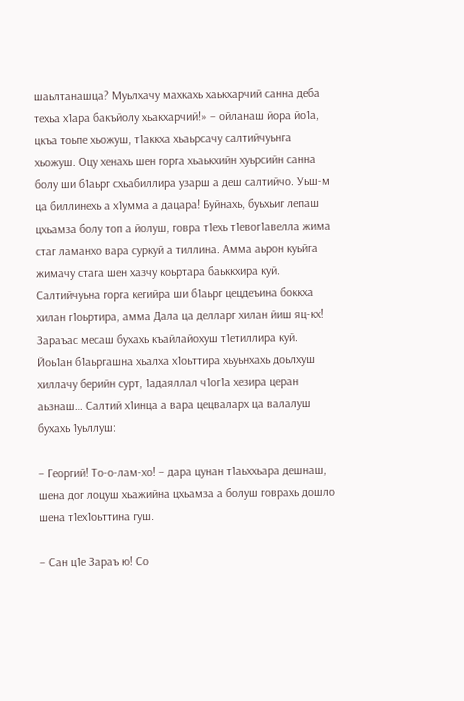шаьлтанашца? Муьлхачу махкахь хаькхарчий санна деба техьа х1ара бакъйолу хьакхарчий!» – ойланаш йора йо1а, цкъа тоьпе хьожуш, т1аккха хьаьрсачу салтийчуьнга хьожуш. Оцу хенахь шен горга хьаькхийн хуьрсийн санна болу ши б1аьрг схьабиллира узарш а деш салтийчо. Уьш-м ца биллинехь а х1умма а дацара! Буйнахь, буьхьиг лепаш цхьамза болу топ а йолуш, говра т1ехь т1евог1авелла жима стаг ламанхо вара суркуй а тиллина. Амма аьрон куьйга жимачу стага шен хазчу коьртара баьккхира куй. Салтийчуьна горга кегийра ши б1аьрг цецдеъина боккха хилан г1оьртира, амма Дала ца делларг хилан йиш яц-кх! Зараъас месаш бухахь къайлайохуш т1етиллира куй. Йоь1ан б1аьргашна хьалха х1оьттира хьуьнхахь доьлхуш хиллачу берийн сурт, 1адаяллал ч1ог1а хезира церан аьзнаш… Салтий х1инца а вара цецваларх ца валалуш бухахь 1уьллуш:

– Георгий! То-о-лам-хо! – дара цунан т1аьххьара дешнаш, шена дог лоцуш хьажийна цхьамза а болуш говрахь дошло шена т1ех1оьттина гуш.

– Сан ц1е Зараъ ю! Со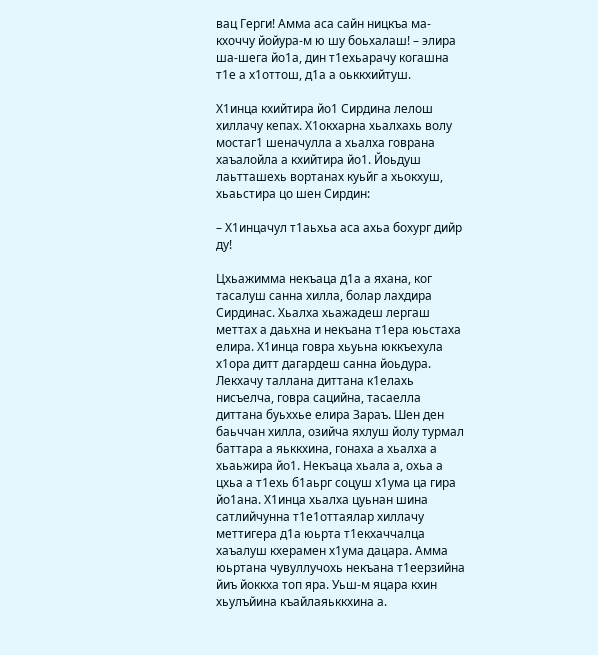вац Герги! Амма аса сайн ницкъа ма-кхоччу йойура-м ю шу боьхалаш! – элира ша-шега йо1а, дин т1ехьарачу когашна т1е а х1оттош, д1а а оьккхийтуш.

Х1инца кхийтира йо1 Сирдина лелош хиллачу кепах. Х1окхарна хьалхахь волу мостаг1 шеначулла а хьалха говрана хаъалойла а кхийтира йо1. Йоьдуш лаьтташехь вортанах куьйг а хьокхуш, хьаьстира цо шен Сирдин:

– Х1инцачул т1аьхьа аса ахьа бохург дийр ду!

Цхьажимма некъаца д1а а яхана, ког тасалуш санна хилла, болар лахдира Сирдинас. Хьалха хьажадеш лергаш меттах а даьхна и некъана т1ера юьстаха елира. Х1инца говра хьуьна юккъехула х1ора дитт дагардеш санна йоьдура. Лекхачу таллана диттана к1елахь нисъелча, говра сацийна, тасаелла диттана буьххье елира Зараъ. Шен ден баьччан хилла, озийча яхлуш йолу турмал баттара а яьккхина, гонаха а хьалха а хьаьжира йо1. Некъаца хьала а, охьа а цхьа а т1ехь б1аьрг соцуш х1ума ца гира йо1ана. Х1инца хьалха цуьнан шина сатлийчунна т1е1оттаялар хиллачу меттигера д1а юьрта т1екхаччалца хаъалуш кхерамен х1ума дацара. Амма юьртана чувуллучохь некъана т1еерзийна йиъ йоккха топ яра. Уьш-м яцара кхин хьулъйина къайлаяьккхина а.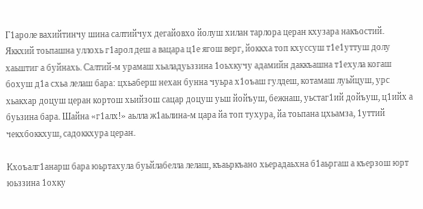Г1ароле вахийтинчу шина салтийчух дегайовхо йолуш хилан тарлора церан кхузара накъостий. Яккхий тоьпашна уллохь г1арол деш а вацара ц1е ягош верг, йоккха топ кхуссуш т1е1уттуш долу хаьштиг а буйнахь. Салтий-м урамаш хьаладуьззина 1оьхкучу адамийн даккъашна т1ехула когаш бохуш д1а схьа лелаш бара: цхьаберш нехан бунна чуьра х1оъаш гулдеш, котамаш луьйцуш, урс хьакхар доцуш церан кортош хьийзош сацар доцуш уьш йойъуш, бежнаш, уьстаг1ий дойъуш, ц1ийх а буьзина бара. Шайна «г1алх!» аьлла ж1аьлина-м цара йа топ тухура, йа тоьпана цхьамза, 1уттий чекхбоккхуш, садоккхура церан.

Кхоъалг1анарш бара юьртахула буьйлабелла лелаш, къаьркъано хьерадаьхна б1аьргаш а къерзош юрт юьззина 1охку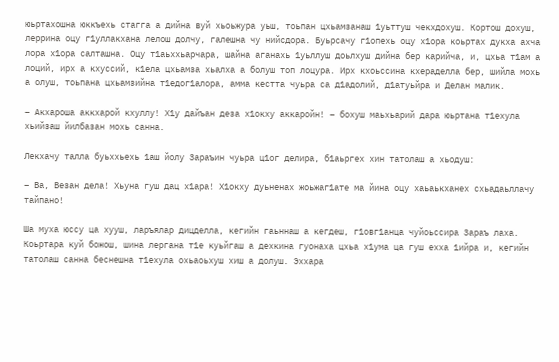юьртахошна юккъехь стагга а дийна вуй хьоьжура уьш, тоьпан цхьамзанаш 1уьттуш чекхдохуш. Кортош дохуш, леррина оцу г1уллакхана лелош долчу, галешна чу нийсдора. Буьрсачу г1опехь оцу х1ора коьртах дукха ахча лора х1ора салташна. Оцу т1аьххьарчара, шайна аганахь 1уьллуш доьлхуш дийна бер карийча, и, цхьа т1ам а лоций, ирх а кхуссий, к1ела цхьамза хьалха а болуш топ лоцура. Ирх кхоьссина кхераделла бер, шийла мохь а олуш, тоьпана цхьамзийна т1едог1алора, амма кестта чуьра са д1адолий, д1атуьйра и Делан малик.

– Акхароша аккхарой кхуллу! Х1у дайъан деза х1окху аккаройн! – бохуш маьхьарий дара юьртана т1ехула хьийзаш йилбазан мохь санна.

Лекхачу талла буьххьехь 1аш йолу Зараъин чуьра ц1ог делира, б1аьргех хин татолаш а хьодуш:

– Ва, Везан дела! Хьуна гуш дац х1ара! Х1окху дуьненах жоьжаг1ате ма йина оцу хаьаькханех схьадаьллачу тайпано!

Ша муха юссу ца хууш, ларъялар дицделла, кегийн гаьннаш а кегдеш, г1овг1анца чуйоьссира Зараъ лаха. Коьртара куй божош, шина лергана т1е куьйгаш а дехкина гуонаха цхьа х1ума ца гуш ехха 1ийра и, кегийн татолаш санна беснешна т1ехула охьаоьхуш хиш а долуш. Эххара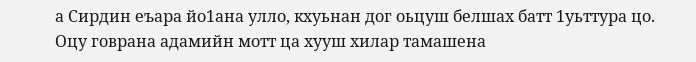а Сирдин еъара йо1ана улло, кхуьнан дог оьцуш белшах батт 1уьттура цо. Оцу говрана адамийн мотт ца хууш хилар тамашена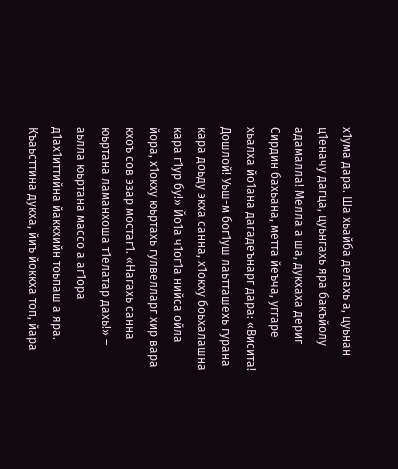х1ума дара. Ша хьайба делахь а, цуьнан ц1еначу дагца, цуьнгахь яра бакъйолу адамалла! Мелла а ша, дукхаха дериг Сирдин бахьана, метта йеъча, уггаре хьалха йо1ана дагадеънарг дара: «Висита! Дошлой! Уьш-м бог1уш лаьтташехь гурана кара доьду экха санна, х1окху боьхалашна кара г1ур бу!» Йо1а ч1ог1а нийса ойла йора, х1окху юьртахь гулвелларг хир вара кхоъ сов эзар мостаг1. «Нагахь санна юьртана ламанхоша т1елатар дахь!» – аьлла юьртана массо а аг1ора д1ах1иттийна йаккхийн тоьпаш а яра. Къаьсттина дукха, йиъ йоккха топ, йара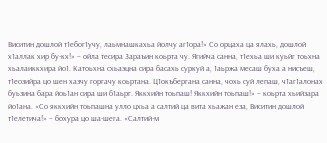Виситин дошлой т1ебог1учу, лаьмнашкахьа йолчу аг1ора!» Со орцаха ца ялахь, дошлой х1аллак хир бу-кх!» – ойла тесира Зараъин коьрта чу. Ягийча санна, т1ехьа ши куьйг тоьхна хьалаиккхира йо1. Катоьхна схьаэцна сира басахь суркуй а, 1аьржа месаш буха а нисъеш, т1еозийра цо шен хазчу горгачу коьртана. Ц1окъбергана санна, чохь суй лепаш, ч1аг1алонах буьзина бара йоь1ан сира ши б1аьрг. Яккхийн тоьпаш! Яккхийн тоьпаш!» – коьрта хьийзара йо1ана. «Со яккхийн тоьпашна улло цхьа а салтий ца вита хьажан еза, Виситин дошлой т1елетича!» – бохура цо ша-шега. «Салтий-м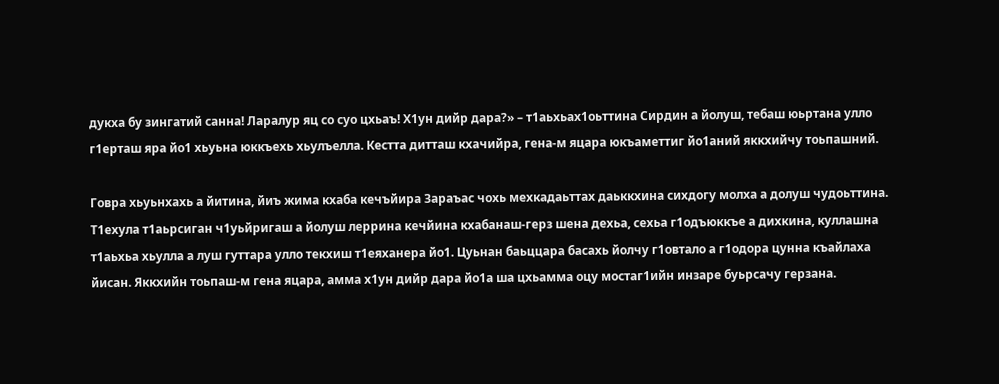дукха бу зингатий санна! Ларалур яц со суо цхьаъ! Х1ун дийр дара?» – т1аьхьах1оьттина Сирдин а йолуш, тебаш юьртана улло г1ерташ яра йо1 хьуьна юккъехь хьулъелла. Кестта дитташ кхачийра, гена-м яцара юкъаметтиг йо1аний яккхийчу тоьпашний.

Говра хьуьнхахь а йитина, йиъ жима кхаба кечъйира Зараъас чохь мехкадаьттах даьккхина сихдогу молха а долуш чудоьттина. Т1ехула т1аьрсиган ч1уьйригаш а йолуш леррина кечйина кхабанаш-герз шена дехьа, сехьа г1одъюккъе а дихкина, куллашна т1аьхьа хьулла а луш гуттара улло текхиш т1еяханера йо1. Цуьнан баьццара басахь йолчу г1овтало а г1одора цунна къайлаха йисан. Яккхийн тоьпаш-м гена яцара, амма х1ун дийр дара йо1а ша цхьамма оцу мостаг1ийн инзаре буьрсачу герзана.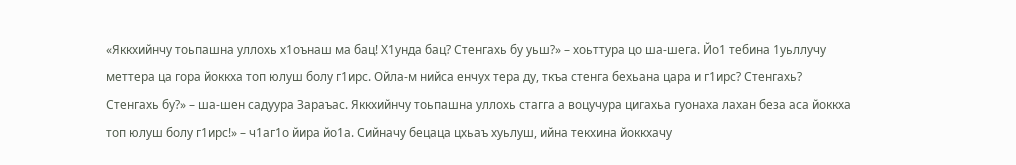«Яккхийнчу тоьпашна уллохь х1оънаш ма бац! Х1унда бац? Стенгахь бу уьш?» – хоьттура цо ша-шега. Йо1 тебина 1уьллучу меттера ца гора йоккха топ юлуш болу г1ирс. Ойла-м нийса енчух тера ду, ткъа стенга бехьана цара и г1ирс? Стенгахь? Стенгахь бу?» – ша-шен садуура Зараъас. Яккхийнчу тоьпашна уллохь стагга а воцучура цигахьа гуонаха лахан беза аса йоккха топ юлуш болу г1ирс!» – ч1аг1о йира йо1а. Сийначу бецаца цхьаъ хуьлуш, ийна текхина йоккхачу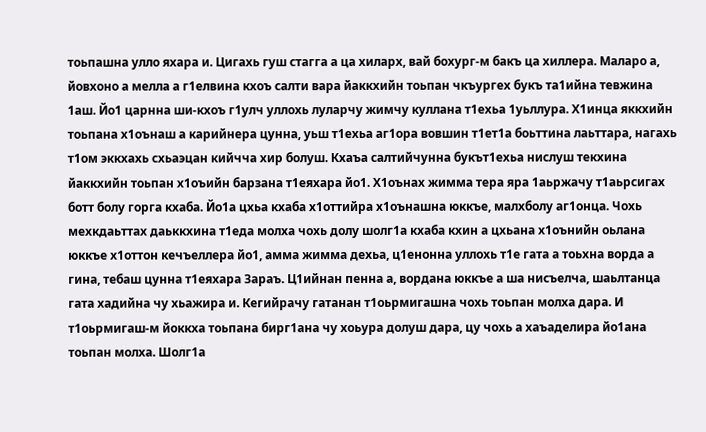тоьпашна улло яхара и. Цигахь гуш стагга а ца хиларх, вай бохург-м бакъ ца хиллера. Маларо а, йовхоно а мелла а г1елвина кхоъ салти вара йаккхийн тоьпан чкъургех букъ та1ийна тевжина 1аш. Йо1 царнна ши-кхоъ г1улч уллохь луларчу жимчу куллана т1ехьа 1уьллура. Х1инца яккхийн тоьпана х1оънаш а карийнера цунна, уьш т1ехьа аг1ора вовшин т1ет1а боьттина лаьттара, нагахь т1ом эккхахь схьаэцан кийчча хир болуш. Кхаъа салтийчунна букът1ехьа нислуш текхина йаккхийн тоьпан х1оъийн барзана т1еяхара йо1. Х1оънах жимма тера яра 1аьржачу т1аьрсигах ботт болу горга кхаба. Йо1а цхьа кхаба х1оттийра х1оънашна юккъе, малхболу аг1онца. Чохь мехкдаьттах даьккхина т1еда молха чохь долу шолг1а кхаба кхин а цхьана х1оънийн оьлана юккъе х1оттон кечъеллера йо1, амма жимма дехьа, ц1енонна уллохь т1е гата а тоьхна ворда а гина, тебаш цунна т1еяхара Зараъ. Ц1ийнан пенна а, вордана юккъе а ша нисъелча, шаьлтанца гата хадийна чу хьажира и. Кегийрачу гатанан т1оьрмигашна чохь тоьпан молха дара. И т1оьрмигаш-м йоккха тоьпана бирг1ана чу хоьура долуш дара, цу чохь а хаъаделира йо1ана тоьпан молха. Шолг1а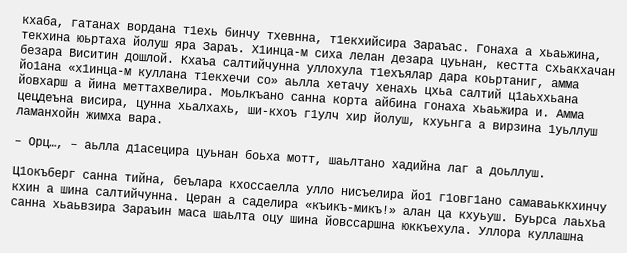кхаба, гатанах вордана т1ехь бинчу тхевнна, т1екхийсира Зараъас. Гонаха а хьаьжина, текхина юьртаха йолуш яра Зараъ. Х1инца-м сиха лелан дезара цуьнан, кестта схьакхачан безара Виситин дошлой. Кхаъа салтийчунна уллохула т1ехъялар дара коьртаниг, амма йо1ана «х1инца-м куллана т1екхечи со» аьлла хетачу хенахь цхьа салтий ц1аьххьана йовхарш а йина меттахвелира. Моьлкъано санна корта айбина гонаха хьаьжира и. Амма цецдеъна висира, цунна хьалхахь, ши-кхоъ г1улч хир йолуш, кхуьнга а вирзина 1уьллуш ламанхойн жимха вара.

– Орц…, – аьлла д1асецира цуьнан боьха мотт, шаьлтано хадийна лаг а доьллуш.

Ц1окъберг санна тийна, беълара кхоссаелла улло нисъелира йо1 г1овг1ано самаваьккхинчу кхин а шина салтийчунна. Церан а саделира «къикъ-микъ!» алан ца кхуьуш. Буьрса лаьхьа санна хьаьвзира Зараъин маса шаьлта оцу шина йовссаршна юккъехула. Уллора куллашна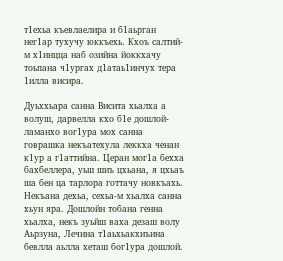т1ехьа къевлаелира и б1аьрган нег1ар тухучу юккъехь. Кхоъ салтий-м х1инцца наб озийна йоккхачу тоьпана ч1ургах д1атаь1инчух тера 1илла висира.

Дуьххьара санна Висита хьалха а волуш, дарвелла кхо б1е дошлой-ламанхо вог1ура мох санна говрашка некъатехула леккха ченан к1ур а г1аттийна. Церан мог1а бехха бахбеллера, уьш шиъ цхьана, я цхьаъ ша бен ца тарлора готтачу новкъахь. Некъана дехьа, сехьа-м хьалха санна хьун яра. Дошлойн тобана генна хьалха, некъ зуьйш ваха дезаш волу Аьрзуна, Лечина т1аьхьакхиъина бевлла аьлла хеташ бог1ура дошлой.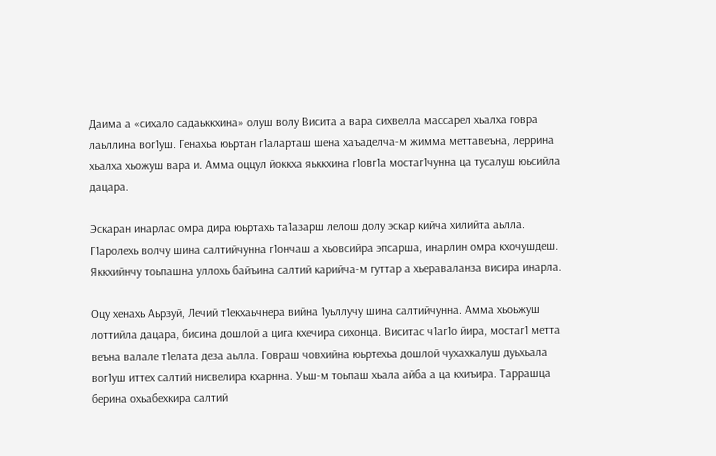Даима а «сихало садаьккхина» олуш волу Висита а вара сихвелла массарел хьалха говра лаьллина вог1уш. Генахьа юьртан г1аларташ шена хаъаделча-м жимма меттавеъна, леррина хьалха хьожуш вара и. Амма оццул йоккха яьккхина г1овг1а мостаг1чунна ца тусалуш юьсийла дацара.

Эскаран инарлас омра дира юьртахь та1азарш лелош долу эскар кийча хилийта аьлла. Г1аролехь волчу шина салтийчунна г1ончаш а хьовсийра эпсарша, инарлин омра кхочушдеш. Яккхийнчу тоьпашна уллохь байъина салтий карийча-м гуттар а хьераваланза висира инарла.

Оцу хенахь Аьрзуй, Лечий т1екхаьчнера вийна 1уьллучу шина салтийчунна. Амма хьоьжуш лоттийла дацара, бисина дошлой а цига кхечира сихонца. Виситас ч1аг1о йира, мостаг1 метта веъна валале т1елата деза аьлла. Говраш човхийна юьртехьа дошлой чухахкалуш дуьхьала вог1уш иттех салтий нисвелира кхарнна. Уьш-м тоьпаш хьала айба а ца кхиъира. Таррашца берина охьабехкира салтий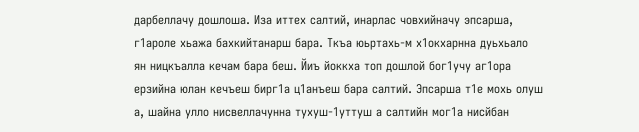дарбеллачу дошлоша. Иза иттех салтий, инарлас човхийначу эпсарша, г1ароле хьажа бахкийтанарш бара. Ткъа юьртахь-м х1окхарнна дуьхьало ян ницкъалла кечам бара беш. Йиъ йоккха топ дошлой бог1учу аг1ора ерзийна юлан кечъеш бирг1а ц1анъеш бара салтий. Эпсарша т1е мохь олуш а, шайна улло нисвеллачунна тухуш-1уттуш а салтийн мог1а нисйбан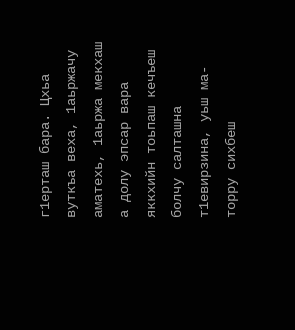г1ерташ бара. Цхьа вуткъа веха, 1аьржачу аматехь, 1аьржа мекхаш а долу эпсар вара яккхийн тоьпаш кечъеш болчу салташна т1евирзина, уьш ма-торру сихбеш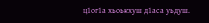ц1ог1а хьоькхуш д1аса уьдуш.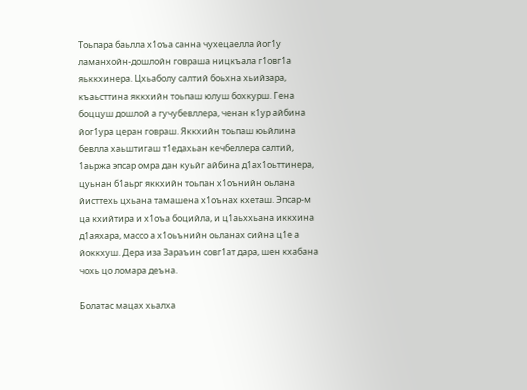Тоьпара баьлла х1оъа санна чухецаелла йог1у ламанхойн-дошлойн говраша ницкъала г1овг1а яьккхинера. Цхьаболу салтий боьхна хьийзара, къаьсттина яккхийн тоьпаш юлуш бохкурш. Гена боццуш дошлой а гучубевллера, ченан к1ур айбина йог1ура церан говраш. Яккхийн тоьпаш юьйлина бевлла хаьштигаш т1едахьан кечбеллера салтий, 1аьржа эпсар омра дан куьйг айбина д1ах1оьттинера, цуьнан б1аьрг яккхийн тоьпан х1оънийн оьлана йисттехь цхьана тамашена х1оънах кхеташ. Эпсар-м ца кхийтира и х1оъа боцийла, и ц1аьххьана иккхина д1аяхара, массо а х1оьънийн оьланах сийна ц1е а йоккхуш. Дера иза Зараъин совг1ат дара, шен кхабана чохь цо ломара деъна.

Болатас мацах хьалха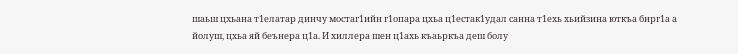шаьш цхьана т1елатар динчу мостаг1ийн г1опара цхьа ц1естак1удал санна т1ехь хьийзина юткъа бирг1а а йолуш, цхьа яй беънера ц1а. И хиллера шен ц1ахь къаьркъа деш болу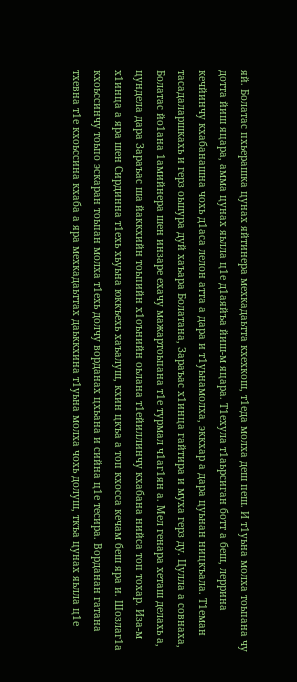яй. Болатас пхьерашка цунах яйтинера мехкадаьтта кхехкош, т1еда молха деш пеш. И т1уьна молха тоьпана чу дотта йиш яцара, амма цунах яьлла ц1е д1аяйъа йиш-м яцара. Т1ехула т1аьрсиган ботт а беш, леррина кечйинчу кхабанашна чохь д1аса лелон атта а дара и т1уьнамолха, эккхар а дара цуьнан ницкъала. Т1еман тасадаларшкахь и герз оьшура дуй хаъара Болатана, Зараъас х1инца гайтира и муха герз ду. Цулла а совнаха, Болатас йо1ана 1амийнера шен инзаре ехачу мажартоьпана т1е турмал ч1аг1ян а. Мел генара хеташ делахь а, цундела дара Зараъас ша йаккхийн тоьпийн х1оънийн оьлана т1ейиллинчу кхабана нийса топ тохар. Иза-м х1инца а яра шен Сирдинна т1ехь хьуьна юккъехь хаъалуш, кхин цкъа а топ кхосса кечам беш яра и. Шозлаг1а кхоьссинчу тоьпо эскаран тоьпан молха т1ехь долчу ворданах цхьана и сийна ц1е тесира. Ворданан гатана тхевна т1е кхоьссина кхаба а яра мехкадаьттах даьккхина т1уьна молха чохь долуш, ткъа цунах яьлла ц1е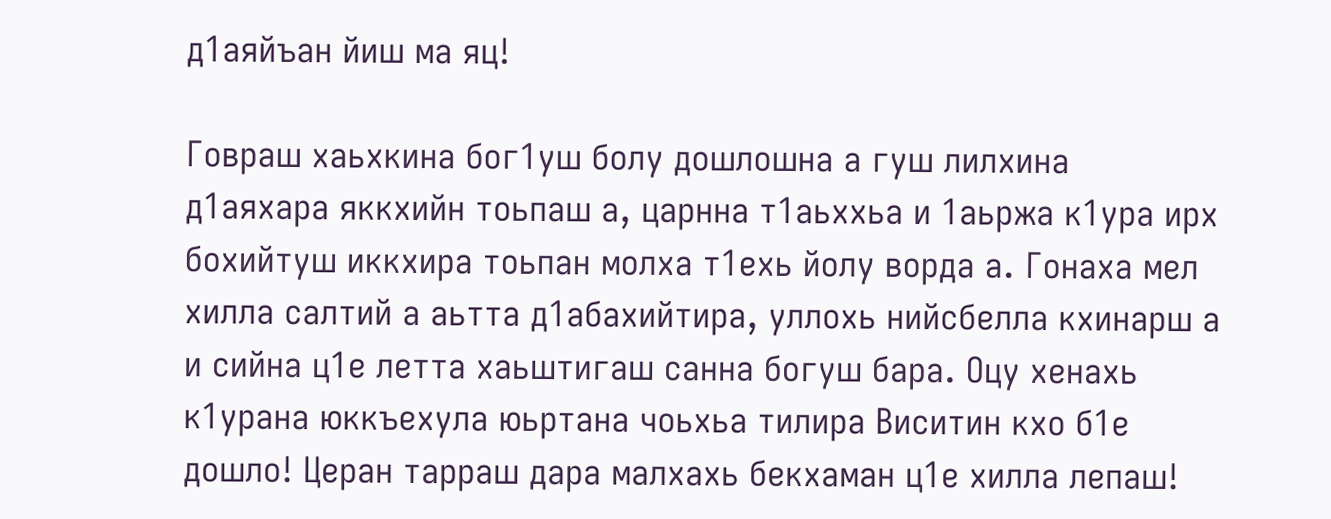д1аяйъан йиш ма яц!

Говраш хаьхкина бог1уш болу дошлошна а гуш лилхина д1аяхара яккхийн тоьпаш а, царнна т1аьххьа и 1аьржа к1ура ирх бохийтуш иккхира тоьпан молха т1ехь йолу ворда а. Гонаха мел хилла салтий а аьтта д1абахийтира, уллохь нийсбелла кхинарш а и сийна ц1е летта хаьштигаш санна богуш бара. Оцу хенахь к1урана юккъехула юьртана чоьхьа тилира Виситин кхо б1е дошло! Церан тарраш дара малхахь бекхаман ц1е хилла лепаш!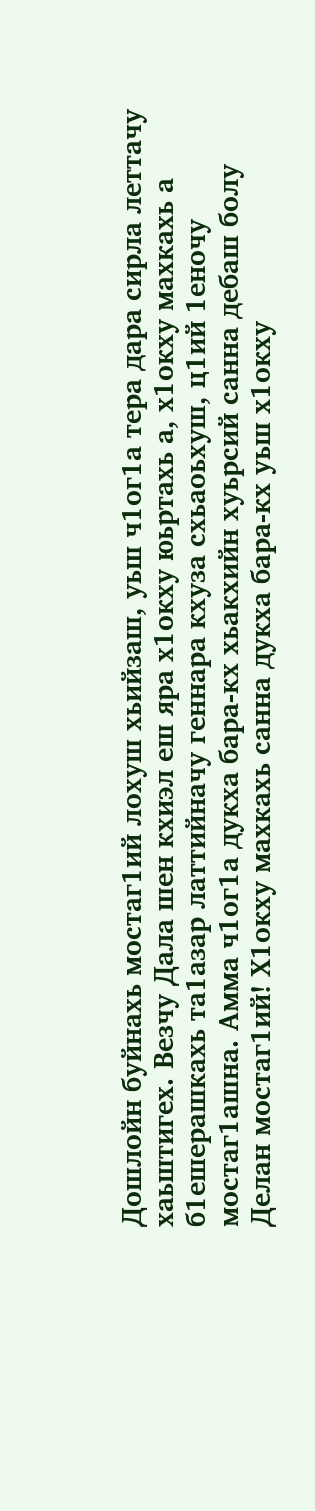Дошлойн буйнахь мостаг1ий лохуш хьийзаш, уьш ч1ог1а тера дара сирла леттачу хаьштигех. Везчу Дала шен кхиэл еш яра х1окху юьртахь а, х1окху махкахь а б1ешерашкахь та1азар латтийначу геннара кхуза схьаоьхуш, ц1ий 1еночу мостаг1ашна. Амма ч1ог1а дукха бара-кх хьакхийн хуьрсий санна дебаш болу Делан мостаг1ий! Х1окху махкахь санна дукха бара-кх уьш х1окху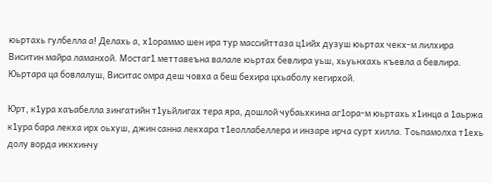юьртахь гулбелла а! Делахь а, х1ораммо шен ира тур массийттаза ц1ийх дузуш юьртах чекх-м лилхира Виситин майра ламанхой. Мостаг1 меттавеъна валале юьртах бевлира уьш, хьуьнхахь къевла а бевлира. Юьртара ца бовлалуш, Виситас омра деш човха а беш бехира цхьаболу кегирхой.

Юрт, к1ура хаъабелла зингатийн т1уьйлигах тера яра, дошлой чубаьхкина аг1ора-м юьртахь х1инца а 1аьржа к1ура бара лекха ирх оьхуш, джин санна лекхара т1еоллабеллера и инзаре ирча сурт хилла. Тоьпамолха т1ехь долу ворда иккхинчу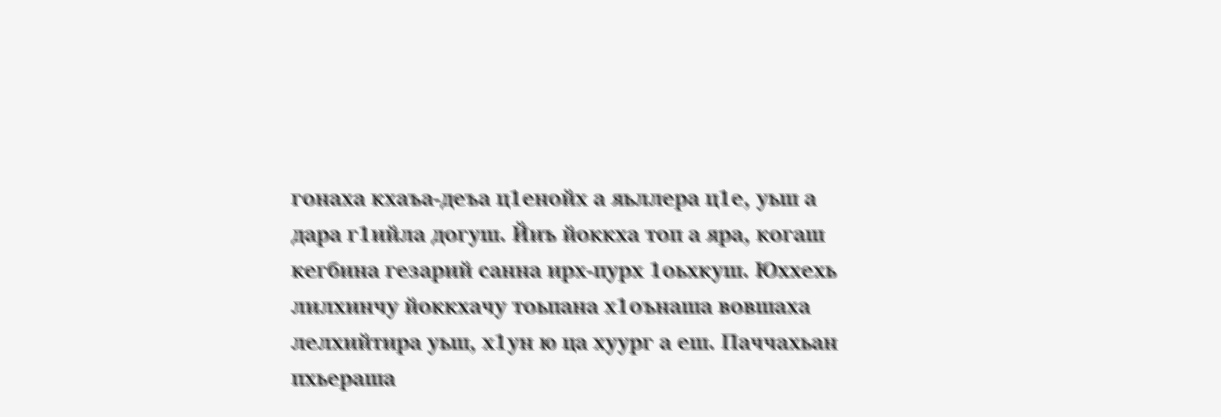гонаха кхаъа-деъа ц1енойх а яьллера ц1е, уьш а дара г1ийла догуш. Йиъ йоккха топ а яра, когаш кегбина гезарий санна ирх-пурх 1оьхкуш. Юххехь лилхинчу йоккхачу тоьпана х1оънаша вовшаха лелхийтира уьш, х1ун ю ца хуург а еш. Паччахьан пхьераша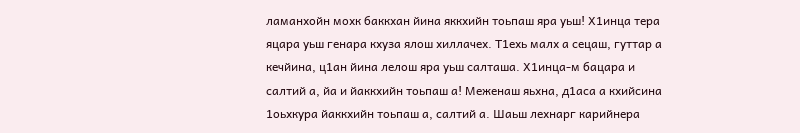ламанхойн мохк баккхан йина яккхийн тоьпаш яра уьш! Х1инца тера яцара уьш генара кхуза ялош хиллачех. Т1ехь малх а сецаш, гуттар а кечйина, ц1ан йина лелош яра уьш салташа. Х1инца-м бацара и салтий а, йа и йаккхийн тоьпаш а! Меженаш яьхна, д1аса а кхийсина 1оьхкура йаккхийн тоьпаш а, салтий а. Шаьш лехнарг карийнера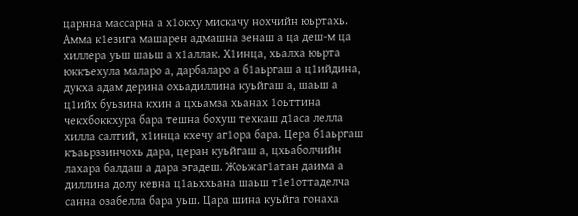царнна массарна а х1окху мискачу нохчийн юьртахь. Амма к1езига машарен адмашна зенаш а ца деш-м ца хиллера уьш шаьш а х1аллак. Х1инца, хьалха юьрта юккъехула маларо а, дарбаларо а б1аьргаш а ц1ийдина, дукха адам дерина охьадиллина куьйгаш а, шаьш а ц1ийх буьзина кхин а цхьамза хьанах 1оьттина чекхбоккхура бара тешна бохуш техкаш д1аса лелла хилла салтий, х1инца кхечу аг1ора бара. Цера б1аьргаш къаьрззинчохь дара, церан куьйгаш а, цхьаболчийн лахара балдаш а дара эгадеш. Жоьжаг1атан даима а диллина долу кевна ц1аьххьана шаьш т1е1оттаделча санна озабелла бара уьш. Цара шина куьйга гонаха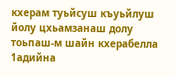кхерам туьйсуш къуьйлуш йолу цхьамзанаш долу тоьпаш-м шайн кхерабелла 1адийна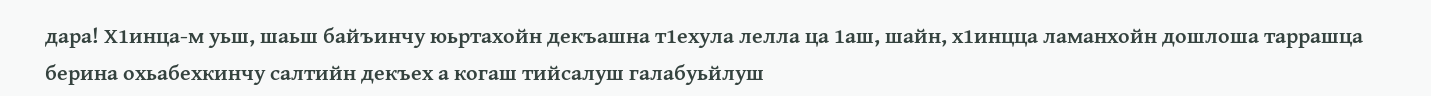дара! Х1инца-м уьш, шаьш байъинчу юьртахойн декъашна т1ехула лелла ца 1аш, шайн, х1инцца ламанхойн дошлоша таррашца берина охьабехкинчу салтийн декъех а когаш тийсалуш галабуьйлуш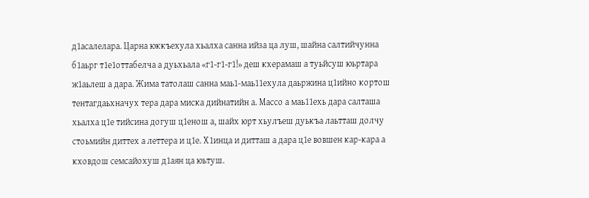д1асалелара. Царна юккъехула хьалха санна ийза ца луш, шайна салтийчунна б1аьрг т1е1оттабелча а дуьхьала «г1-г1-г1!» деш кхерамаш а туьйсуш юьртара ж1аьлеш а дара. Жима татолаш санна маь1-маь11ехула даьржина ц1ийно кортош тентагдаьхначух тера дара миска дийнатийн а. Массо а маь11ехь дара салташа хьалха ц1е тийсина догуш ц1енош а, шайх юрт хьулъеш дуькъа лаьтташ долчу стоьмийн диттех а леттера и ц1е. Х1инца и дитташ а дара ц1е вовшен кар-кара а кховдош семсайохуш д1аян ца юьтуш.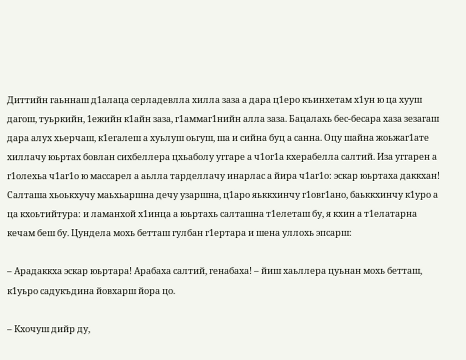Диттийн гаьннаш д1алаца серладевлла хилла заза а дара ц1еро къинхетам х1ун ю ца хууш дагош, туьркийн, 1ежийн к1айн заза, г1аммаг1нийн алла заза. Бацалахь бес-бесара хаза зезагаш дара алух хьерчаш, к1егалеш а хуьлуш оьгуш, ша и сийна буц а санна. Оцу шайна жоьжаг1ате хиллачу юьртах бовлан сихбеллера цхьаболу уггаре а ч1ог1а кхерабелла салтий. Иза уггарен а г1олехьа ч1аг1о ю массарел а аьлла тарделлачу инарлас а йира ч1аг1о: эскар юьртаха даккхан! Салташа хьоькхучу маьхьаршна дечу узаршна, ц1аро яьккхинчу г1овг1ано, баьккхинчу к1уро а ца кхоьтийтура: и ламанхой х1инца а юьртахь салташна т1елеташ бу, я кхин а т1елатарна кечам беш бу. Цундела мохь бетташ гулбан г1ертара и шена уллохь эпсарш:

– Арадаккха эскар юьртара! Арабаха салтий, генабаха! – йиш хаьллера цуьнан мохь бетташ, к1уьро садукъдина йовхарш йора цо.

– Кхочуш дийр ду,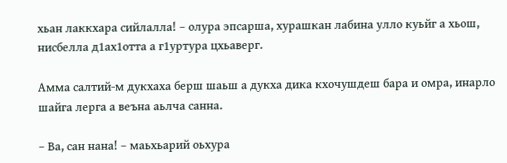хьан лаккхара сийлалла! – олура эпсарша, хурашкан лабина улло куьйг а хьош, нисбелла д1ах1отта а г1уртура цхьаверг.

Амма салтий-м дукхаха берш шаьш а дукха дика кхочушдеш бара и омра, инарло шайга лерга а веъна аьлча санна.

– Ва, сан нана! – маьхьарий оьхура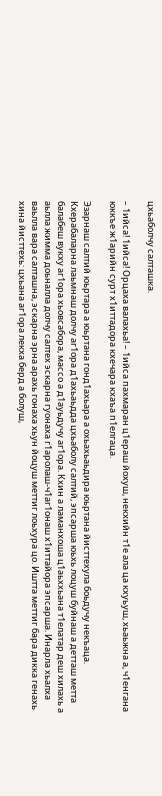цхьаболчу салташка.

– 1ийса! 1ийса! Орцаха валахьа! – 1ийса пахмаран ц1ераш йохуш, некхийн т1е ала ца кхуьуш, хьаьжна а, ч1енгана юккъе ж1арийн сурт х1иттадора кхечара кхаъа п1елгаца.

Эзарнаш салтий юьртара а юьртана гонд1ахьара а охьахьаьдира юьртана йисттехула боьдучу некъаца. Кхерабаларна лаьмнаш долчу аг1ора д1ахьаьдда цхьаболу салтий, эпсарша юьхь лоцуш буйнаш а детташ метта балабеш вукху аг1ора хьовсабора, массо а д1ауьдучу аг1ора. Кхин а ламанхоша ц1аьххьана т1елатар деш хилахь а аьлла жимма доьналла долчу салтех эскарна гуонаха г1аролаш-ч1аг1онаш х1иттайора эпсарша. Инарла хьалха ваьлла вара салташна, эскарна эрна арахь гонаха хьун йоцуш меттиг лоьхура цо. Иштта меттиг бара дикка генахь хина йисттехь: цхьана аг1ора лекха берд а болуш,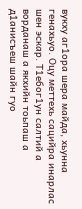вукху аг1ора шера майда, хьунна генахьуо. Оцу меттехь сацийра инарлас шен эскар. Т1ебог1ун салтий а ворданаш а якхийн тоьпаш а д1анисъеш шайн гуо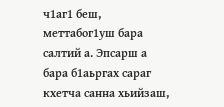ч1аг1 беш, меттабог1уш бара салтий а. Эпсарш а бара б1аьргах сараг кхетча санна хьийзаш,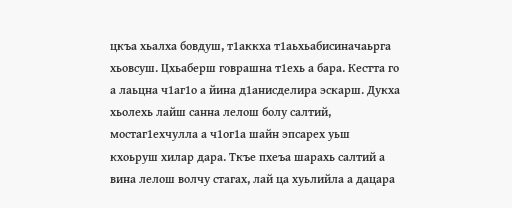цкъа хьалха бовдуш, т1аккха т1аьхьабисиначаьрга хьовсуш. Цхьаберш говрашна т1ехь а бара. Кестта го а лаьцна ч1аг1о а йина д1анисделира эскарш. Дукха хьолехь лайш санна лелош болу салтий, мостаг1ехчулла а ч1ог1а шайн эпсарех уьш кхоьруш хилар дара. Ткъе пхеъа шарахь салтий а вина лелош волчу стагах, лай ца хуьлийла а дацара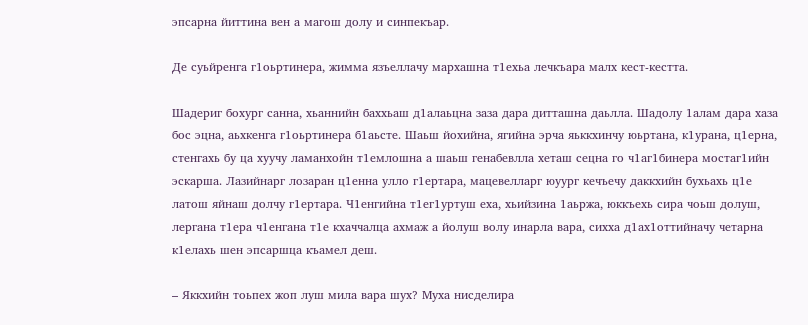эпсарна йиттина вен а магош долу и синпекъар.

Де суьйренга г1оьртинера, жимма язъеллачу мархашна т1ехьа лечкъара малх кест-кестта.

Шадериг бохург санна, хьаннийн баххьаш д1алаьцна заза дара дитташна даьлла. Шадолу 1алам дара хаза бос эцна, аьхкенга г1оьртинера б1аьсте. Шаьш йохийна, ягийна эрча яьккхинчу юьртана, к1урана, ц1ерна, стенгахь бу ца хуучу ламанхойн т1емлошна а шаьш генабевлла хеташ сецна го ч1аг1бинера мостаг1ийн эскарша. Лазийнарг лозаран ц1енна улло г1ертара, мацевелларг юуург кечъечу даккхийн бухьахь ц1е латош яйнаш долчу г1ертара. Ч1енгийна т1ег1уртуш еха, хьийзина 1аьржа, юккъехь сира чоьш долуш, лергана т1ера ч1енгана т1е кхаччалца ахмаж а йолуш волу инарла вара, сихха д1ах1оттийначу четарна к1елахь шен эпсаршца къамел деш.

– Яккхийн тоьпех жоп луш мила вара шух? Муха нисделира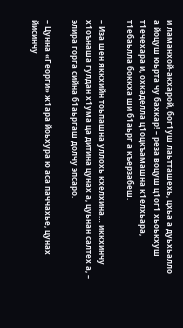и ламанхой-акхарой, бог1уш лаьтташехь, цхьа а дуьхьалло а йоцуш юьрта чу бахкар! – реза воцуш ц1ог1 хьоькхуш т1ечехара и, охкаделла ц1оцкъамашна к1елхьара, т1ебаьлла боккха ши б1аьрг а къерзабеш.

– Иза шен яккхийн тоьпашна уллохь кхелхина… иккхинчу х1оънаша гулдан х1ума ца дитина цунах а, цуьнан салтех а, – элира горга сийна б1аьргаш долчу эпсаро.

– Цунна «Георги» ж1ара йоьхура ю аса паччахье, цунах йисинчу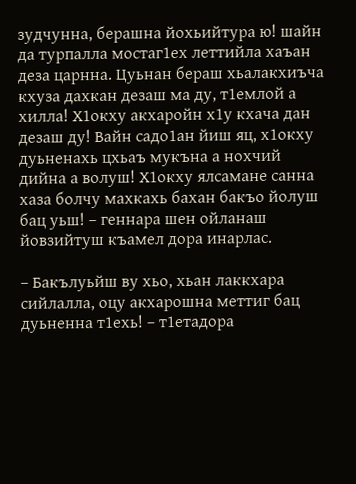зудчунна, берашна йохьийтура ю! шайн да турпалла мостаг1ех леттийла хаъан деза царнна. Цуьнан бераш хьалакхиъча кхуза дахкан дезаш ма ду, т1емлой а хилла! Х1окху акхаройн х1у кхача дан дезаш ду! Вайн садо1ан йиш яц, х1окху дуьненахь цхьаъ мукъна а нохчий дийна а волуш! Х1окху ялсамане санна хаза болчу махкахь бахан бакъо йолуш бац уьш! – геннара шен ойланаш йовзийтуш къамел дора инарлас.

– Бакълуьйш ву хьо, хьан лаккхара сийлалла, оцу акхарошна меттиг бац дуьненна т1ехь! – т1етадора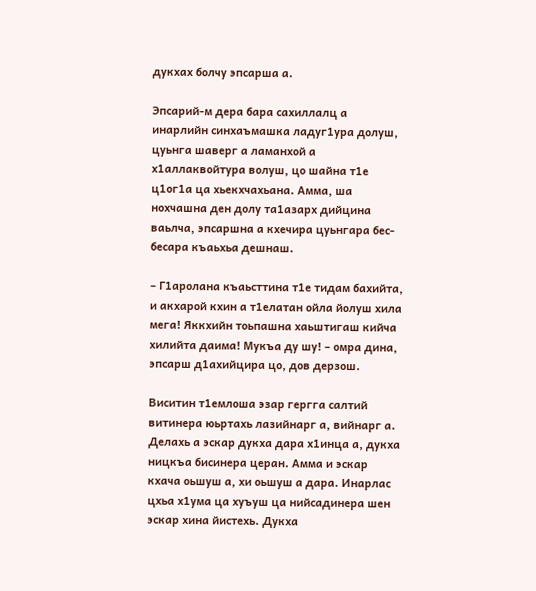дукхах болчу эпсарша а.

Эпсарий-м дера бара сахиллалц а инарлийн синхаъмашка ладуг1ура долуш, цуьнга шаверг а ламанхой а х1аллаквойтура волуш, цо шайна т1е ц1ог1а ца хьекхчахьана. Амма, ша нохчашна ден долу та1азарх дийцина ваьлча, эпсаршна а кхечира цуьнгара бес-бесара къаьхьа дешнаш.

– Г1аролана къаьсттина т1е тидам бахийта, и акхарой кхин а т1елатан ойла йолуш хила мега! Яккхийн тоьпашна хаьштигаш кийча хилийта даима! Мукъа ду шу! – омра дина, эпсарш д1ахийцира цо, дов дерзош.

Виситин т1емлоша эзар гергга салтий витинера юьртахь лазийнарг а, вийнарг а. Делахь а эскар дукха дара х1инца а, дукха ницкъа бисинера церан. Амма и эскар кхача оьшуш а, хи оьшуш а дара. Инарлас цхьа х1ума ца хуъуш ца нийсадинера шен эскар хина йистехь. Дукха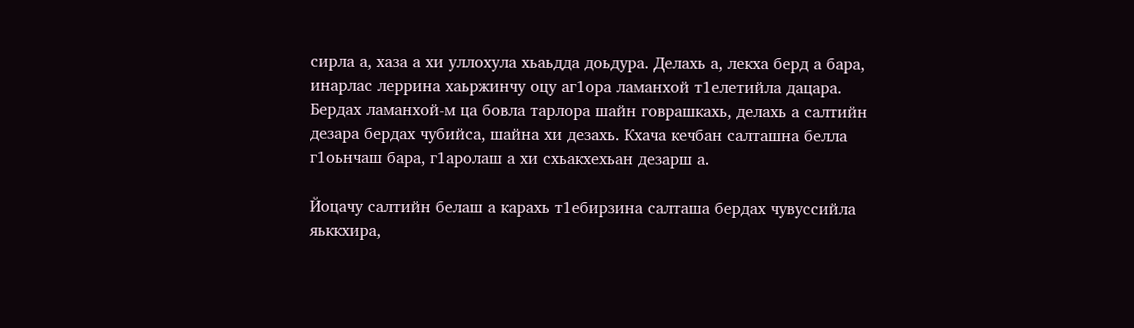сирла а, хаза а хи уллохула хьаьдда доьдура. Делахь а, лекха берд а бара, инарлас леррина хаьржинчу оцу аг1ора ламанхой т1елетийла дацара. Бердах ламанхой-м ца бовла тарлора шайн говрашкахь, делахь а салтийн дезара бердах чубийса, шайна хи дезахь. Кхача кечбан салташна белла г1оьнчаш бара, г1аролаш а хи схьакхехьан дезарш а.

Йоцачу салтийн белаш а карахь т1ебирзина салташа бердах чувуссийла яьккхира,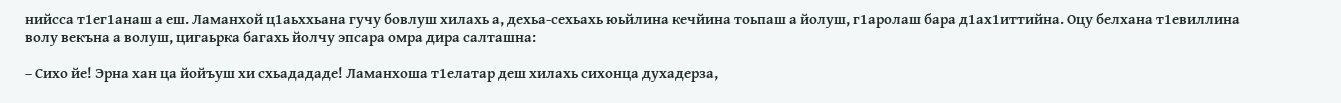нийсса т1ег1анаш а еш. Ламанхой ц1аьххьана гучу бовлуш хилахь а, дехьа-сехьахь юьйлина кечйина тоьпаш а йолуш, г1аролаш бара д1ах1иттийна. Оцу белхана т1евиллина волу векъна а волуш, цигаьрка багахь йолчу эпсара омра дира салташна:

– Сихо йе! Эрна хан ца йойъуш хи схьадададе! Ламанхоша т1елатар деш хилахь сихонца духадерза,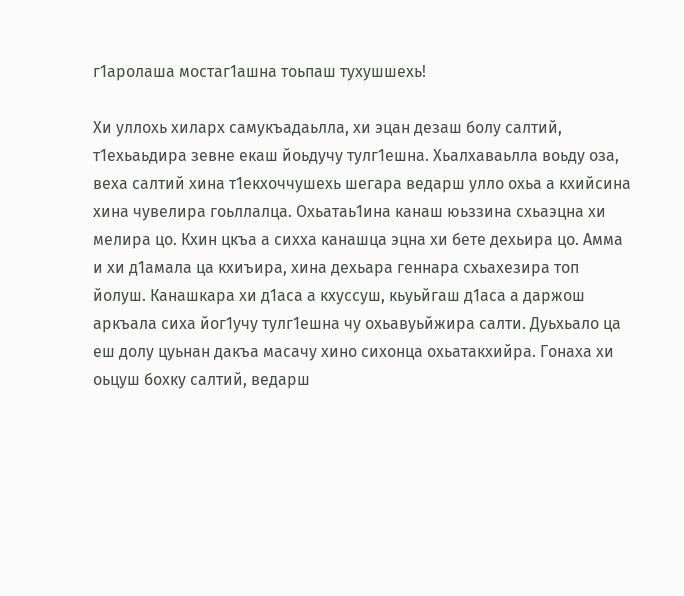г1аролаша мостаг1ашна тоьпаш тухушшехь!

Хи уллохь хиларх самукъадаьлла, хи эцан дезаш болу салтий, т1ехьаьдира зевне екаш йоьдучу тулг1ешна. Хьалхаваьлла воьду оза, веха салтий хина т1екхоччушехь шегара ведарш улло охьа а кхийсина хина чувелира гоьллалца. Охьатаь1ина канаш юьззина схьаэцна хи мелира цо. Кхин цкъа а сихха канашца эцна хи бете дехьира цо. Амма и хи д1амала ца кхиъира, хина дехьара геннара схьахезира топ йолуш. Канашкара хи д1аса а кхуссуш, кьуьйгаш д1аса а даржош аркъала сиха йог1учу тулг1ешна чу охьавуьйжира салти. Дуьхьало ца еш долу цуьнан дакъа масачу хино сихонца охьатакхийра. Гонаха хи оьцуш бохку салтий, ведарш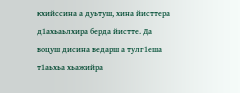кхийссина а дуьтуш, хина йисттера д1ахьаьлхира берда йистте. Да воцуш дисина ведарш а тулг1еша т1аьхьа хьажийра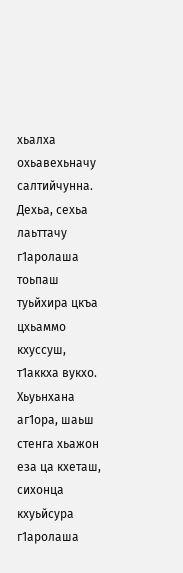хьалха охьавехьначу салтийчунна. Дехьа, сехьа лаьттачу г1аролаша тоьпаш туьйхира цкъа цхьаммо кхуссуш, т1аккха вукхо. Хьуьнхана аг1ора, шаьш стенга хьажон еза ца кхеташ, сихонца кхуьйсура г1аролаша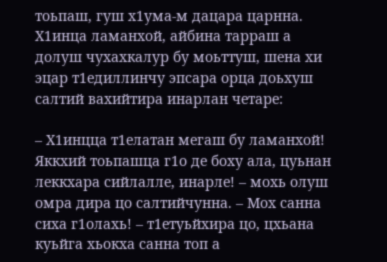тоьпаш, гуш х1ума-м дацара царнна. Х1инца ламанхой, айбина тарраш а долуш чухахкалур бу моьттуш, шена хи эцар т1едиллинчу эпсара орца доьхуш салтий вахийтира инарлан четаре:

– Х1инцца т1елатан мегаш бу ламанхой! Яккхий тоьпашца г1о де боху ала, цуьнан леккхара сийлалле, инарле! – мохь олуш омра дира цо салтийчунна. – Мох санна сиха г1олахь! – т1етуьйхира цо, цхьана куьйга хьокха санна топ а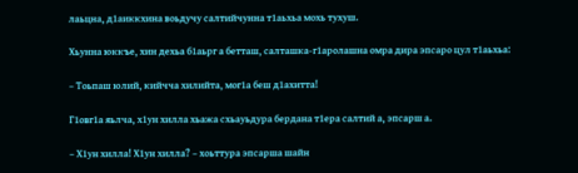лаьцна, д1аиккхина воьдучу салтийчунна т1аьхьа мохь тухуш.

Хьунна юккъе, хин дехьа б1аьрг а бетташ, салташка-г1аролашна омра дира эпсаро цул т1аьхьа:

– Тоьпаш юлий, кийчча хилийта, мог1а беш д1ахитта!

Г1овг1а яьлча, х1ун хилла хьажа схьауьдура бердана т1ера салтий а, эпсарш а.

– Х1ун хилла! Х1ун хилла? – хоьттура эпсарша шайн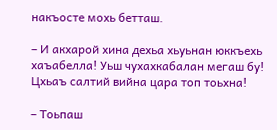накъосте мохь бетташ.

– И акхарой хина дехьа хьуьнан юккъехь хаъабелла! Уьш чухахкабалан мегаш бу! Цхьаъ салтий вийна цара топ тоьхна!

– Тоьпаш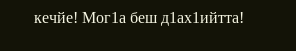кечйе! Мог1а беш д1ах1ийтта!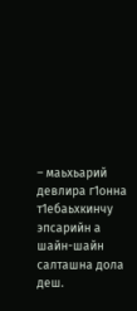– маьхьарий девлира г1онна т1ебаьхкинчу эпсарийн а шайн-шайн салташна дола деш.